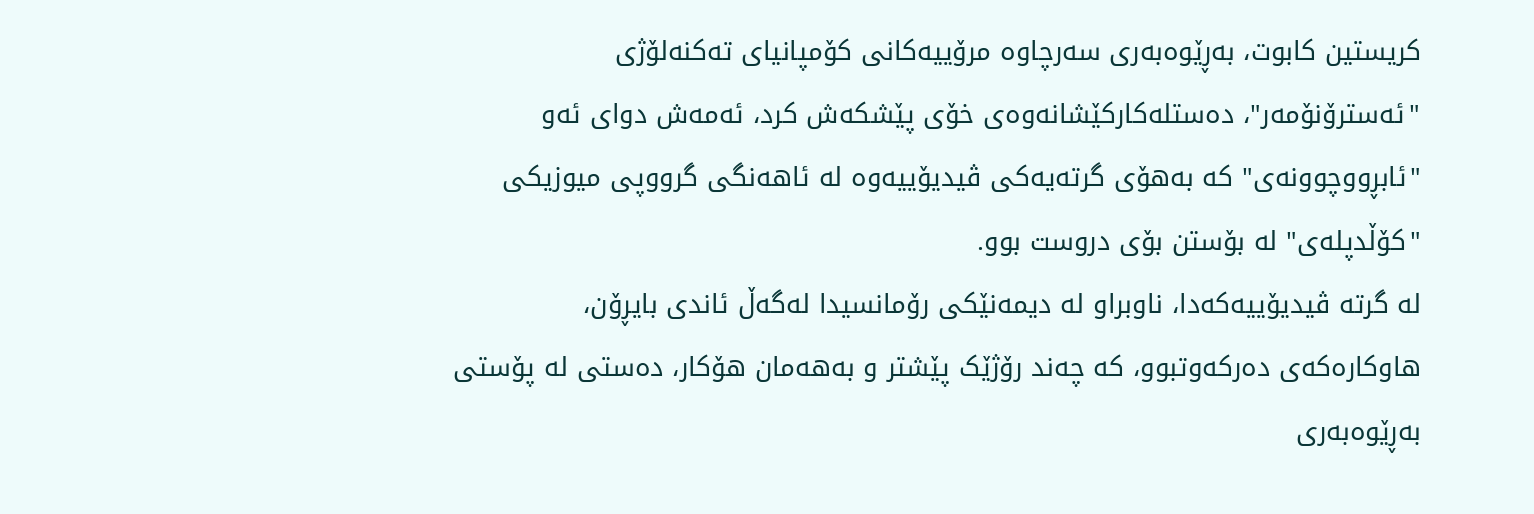کریستین کابوت، بەڕێوەبەری سەرچاوە مرۆییەکانی کۆمپانیای تەکنەلۆژی "ئەسترۆنۆمەر"، دەستلەکارکێشانەوەی خۆی پێشکەش کرد، ئەمەش دوای ئەو "ئابڕووچوونەی" کە بەهۆی گرتەیەکی ڤیدیۆییەوە لە ئاهەنگی گرووپی میوزیکی "کۆڵدپلەی" لە بۆستن بۆی دروست بوو.
لە گرتە ڤیدیۆییەکەدا، ناوبراو لە دیمەنێکی رۆمانسیدا لەگەڵ ئاندی بایڕۆن، هاوکارەکەی دەرکەوتبوو، کە چەند رۆژێک پێشتر و بەهەمان هۆکار، دەستی لە پۆستی بەڕێوەبەری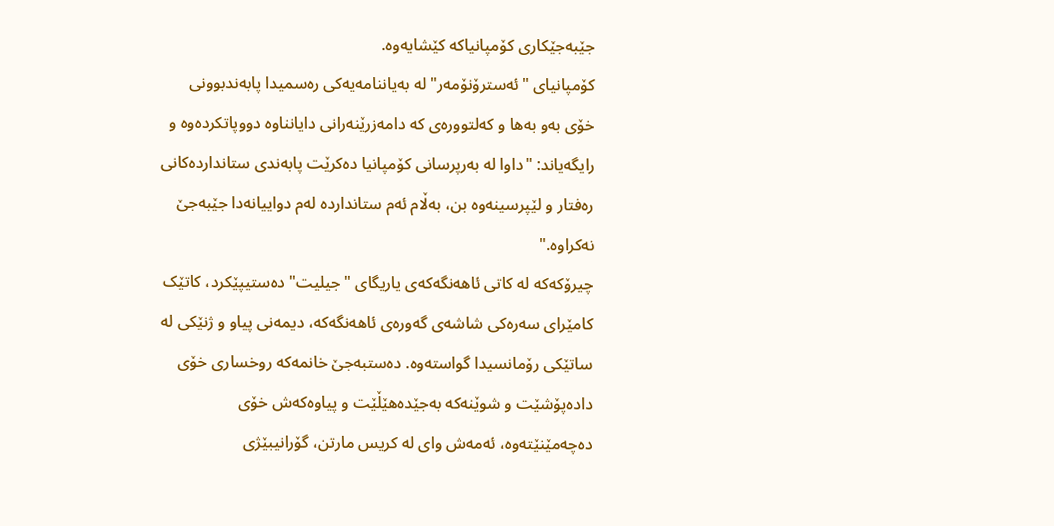جێبەجێکاری کۆمپانیاکە کێشایەوە.
کۆمپانیای "ئەسترۆنۆمەر" لە بەیاننامەیەکی رەسمیدا پابەندبوونی خۆی بەو بەها و کەلتوورەی کە دامەزرێنەرانی دایانناوە دووپاتکردەوە و رایگەیاند: "داوا لە بەرپرسانی کۆمپانیا دەکرێت پابەندی ستانداردەکانی رەفتار و لێپرسینەوە بن، بەڵام ئەم ستانداردە لەم دواییانەدا جێبەجێ نەکراوە."
چیرۆکەکە لە کاتی ئاهەنگەکەی یاریگای "جیلیت" دەستیپێکرد، کاتێک کامێرای سەرەکی شاشەی گەورەی ئاهەنگەکە، دیمەنی پیاو و ژنێکی لە ساتێکی رۆمانسیدا گواستەوە. دەستبەجێ خانمەکە روخساری خۆی دادەپۆشێت و شوێنەکە بەجێدەهێڵێت و پیاوەکەش خۆی دەچەمێنێتەوە، ئەمەش وای لە کریس مارتن، گۆرانیبێژی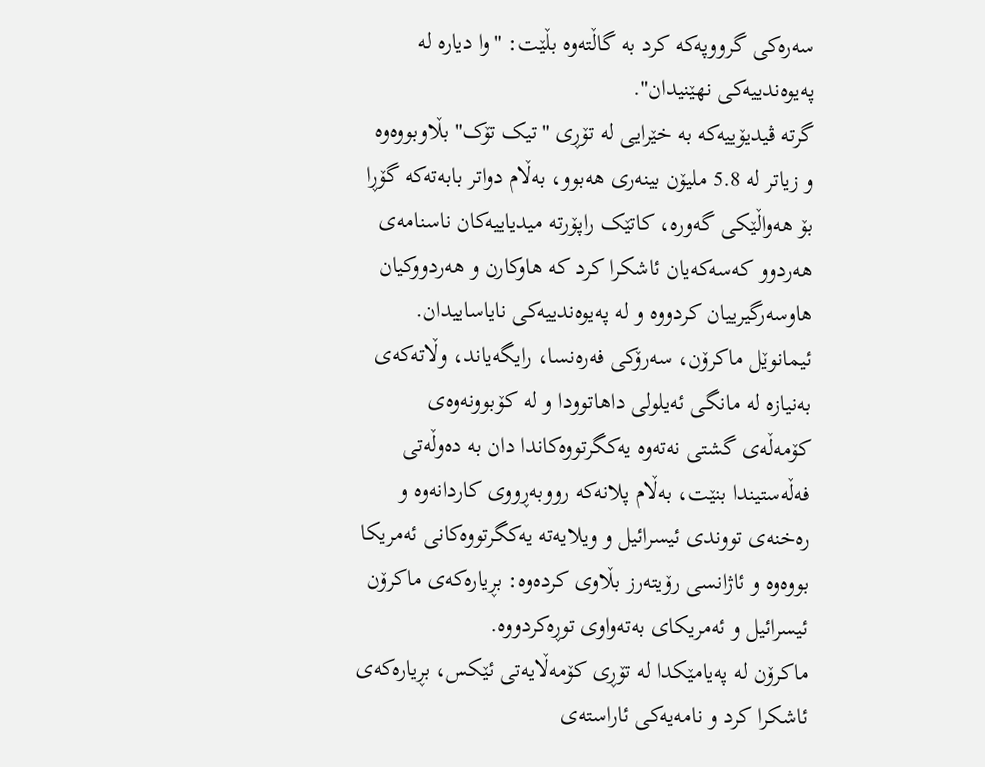سەرەکی گرووپەکە کرد بە گاڵتەوە بڵێت: "وا دیارە لە پەیوەندییەکی نهێنیدان".
گرتە ڤیدیۆییەکە بە خێرایی لە تۆڕی "تیک تۆک" بڵاوبووەوە و زیاتر لە 5.8 ملیۆن بینەری هەبوو، بەڵام دواتر بابەتەکە گۆڕا بۆ هەواڵێکی گەورە، کاتێک راپۆرتە میدیاییەکان ناسنامەی هەردوو کەسەکەیان ئاشکرا کرد کە هاوکارن و هەردووکیان هاوسەرگیرییان کردووە و لە پەیوەندییەکی نایاساییدان.
ئیمانوێل ماکرۆن، سەرۆکی فەرەنسا، رایگەیاند، وڵاتەکەی بەنیازە لە مانگی ئەیلولی داهاتوودا و لە کۆبوونەوەی کۆمەڵەی گشتی نەتەوە یەکگرتووەکاندا دان بە دەوڵەتی فەڵەستیندا بنێت، بەڵام پلانەکە رووبەڕووی کاردانەوە و رەخنەی تووندی ئیسرائیل و ویلایەتە یەکگرتووەکانی ئەمریکا بووەوە و ئاژانسی رۆیتەرز بڵاوی کردەوە: بڕیارەکەی ماکرۆن ئیسرائیل و ئەمریکای بەتەواوی توڕەکردووە.
ماکرۆن لە پەیامێکدا لە تۆڕی کۆمەڵایەتی ئێکس، بڕیارەکەی ئاشکرا کرد و نامەیەکی ئاراستەی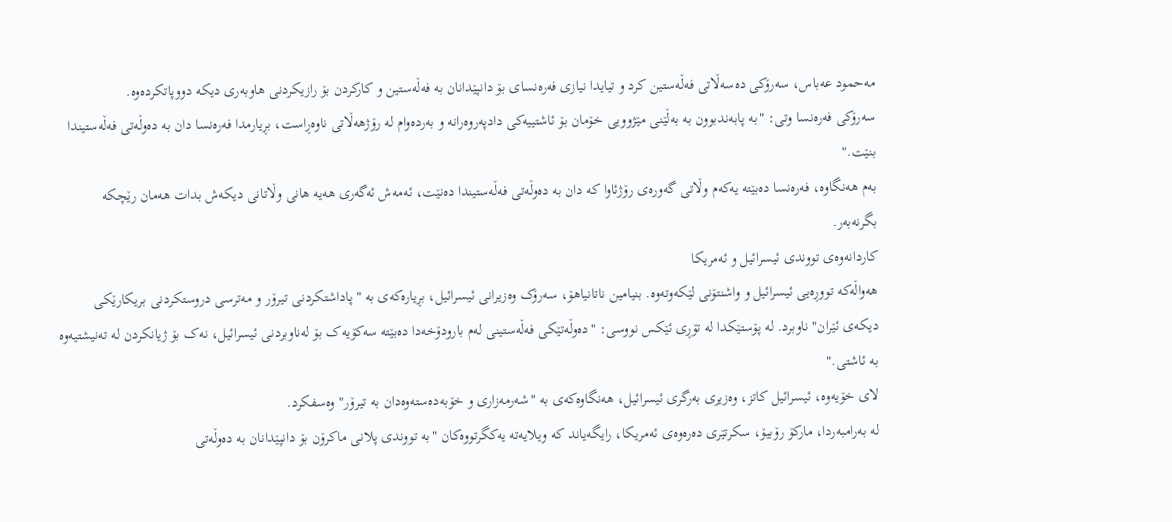مەحمود عەباس، سەرۆکی دەسەڵاتی فەڵەستین کرد و تیایدا نیازی فەرەنسای بۆ دانپێدانان بە فەڵەستین و کارکردن بۆ رازیکردنی هاوبەری دیکە دووپاتکردەوە.
سەرۆکی فەرەنسا وتی: "بە پابەندبوون بە بەڵێنی مێژوویی خۆمان بۆ ئاشتییەکی دادپەروەرانە و بەردەوام لە رۆژهەڵاتی ناوەڕاست، بڕیارمدا فەرەنسا دان بە دەوڵەتی فەڵەستیندا بنێت."
بەم هەنگاوە، فەرەنسا دەبێتە یەکەم وڵاتی گەورەی رۆژئاوا کە دان بە دەوڵەتی فەڵەستیندا دەنێت، ئەمەش ئەگەری هەیە هانی وڵاتانی دیکەش بدات هەمان رێچکە بگرنەبەر.
کاردانەوەی تووندی ئیسرائیل و ئەمریکا
هەواڵەکە تووڕەیی ئیسرائیل و واشنتۆنی لێکەوتەوە. بنیامین ناتانیاهۆ، سەرۆک وەزیرانی ئیسرائیل، بڕیارەکەی بە "پاداشتکردنی تیرۆر و مەترسی دروستکردنی بریکارێکی دیکەی ئێران" ناوبرد. لە پۆستێکدا لە تۆڕی ئێکس نووسی: "دەوڵەتێکی فەڵەستینی لەم بارودۆخەدا دەبێتە سەکۆیەک بۆ لەناوبردنی ئیسرائیل، نەک بۆ ژیانکردن لە تەنیشتیەوە بە ئاشتی."
لای خۆیەوە، ئیسرائیل کاتز، وەزیری بەرگری ئیسرائیل، هەنگاوەکەی بە "شەرمەزاری و خۆبەدەستەوەدان بە تیرۆر" وەسفکرد.
لە بەرامبەردا، مارکۆ رۆبیۆ، سکرتێری دەرەوەی ئەمریکا، رایگەیاند کە ویلایەتە یەکگرتووەکان "بە تووندی پلانی ماکرۆن بۆ دانپێدانان بە دەوڵەتی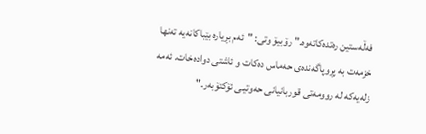فەڵەستین رەتدەکاتەوە." رۆبیۆ وتی: "ئەم بڕیارە بێباکانەیە تەنها خزمەت بە پڕوپاگەندەی حەماس دەکات و ئاشتی دوادەخات. ئەمە زلەیەکە لە روومەتی قوربانیانی حەوتیـی ئۆکتۆبەر."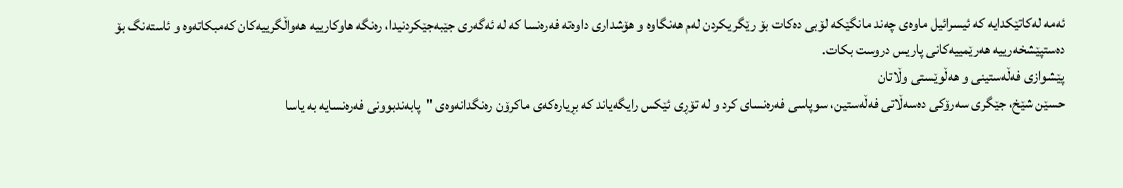ئەمە لەکاتێکدایە کە ئیسرائیل ماوەی چەند مانگێکە لۆبی دەکات بۆ رێگریکردن لەم هەنگاوە و هۆشداری داوەتە فەرەنسا کە لە ئەگەری جێبەجێکردنیدا، رەنگە هاوکارییە هەواڵگرییەکان کەمبکاتەوە و ئاستەنگ بۆ دەستپێشخەرییە هەرێمییەکانی پاریس دروست بکات.
پێشوازی فەڵەستینی و هەڵوێستی وڵاتان
حسێن شێخ، جێگری سەرۆکی دەسەڵاتی فەڵەستین، سوپاسی فەرەنسای کرد و لە تۆڕی ئێکس رایگەیاند کە بڕیارەکەی ماکرۆن رەنگدانەوەی "پابەندبوونی فەرەنسایە بە یاسا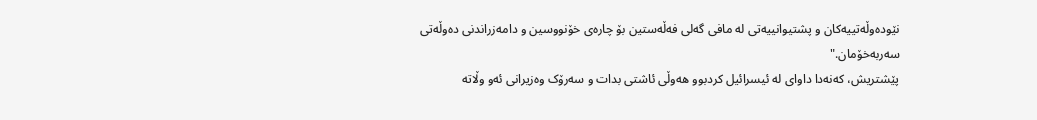نێودەوڵەتییەکان و پشتیوانییەتی لە مافی گەلی فەڵەستین بۆ چارەی خۆنووسین و دامەزراندنی دەوڵەتی سەربەخۆمان."
پێشتریش، کەنەدا داوای لە ئیسرائیل کردبوو هەوڵی ئاشتی بدات و سەرۆک وەزیرانی ئەو وڵاتە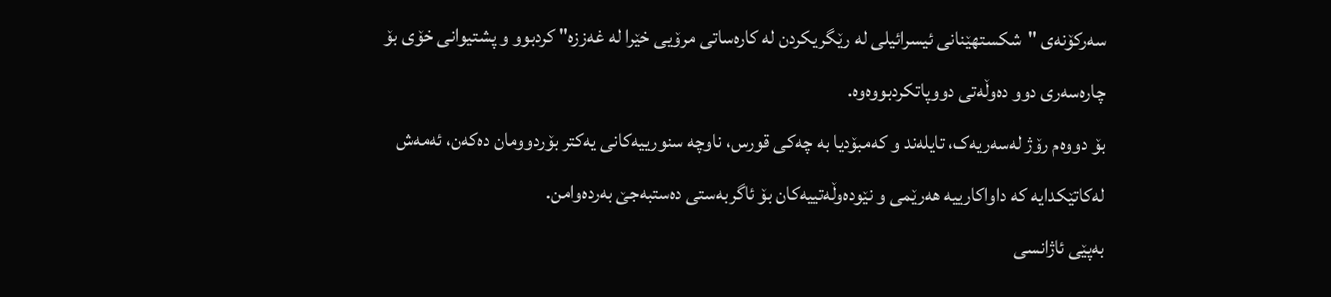سەرکۆنەی "شکستهێنانی ئیسرائیلی لە رێگریکردن لە کارەساتی مرۆیی خێرا لە غەززە" کردبوو و پشتیوانی خۆی بۆ چارەسەری دوو دەوڵەتی دووپاتکردبووەوە.
بۆ دووەم رۆژ لەسەریەک، تایلەند و کەمبۆدیا بە چەکی قورس، ناوچە سنورییەکانی یەکتر بۆردوومان دەکەن، ئەمەش لەکاتێکدایە کە داواکارییە هەرێمی و نێودەوڵەتییەکان بۆ ئاگربەستی دەستبەجێ بەردەوامن.
بەپێی ئاژانسی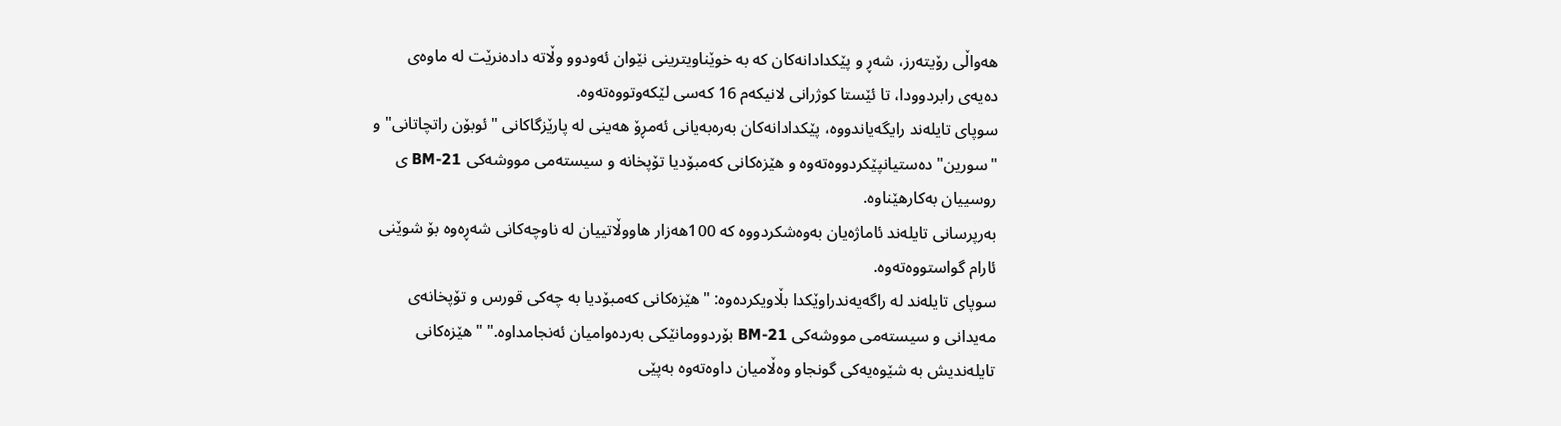هەواڵی رۆیتەرز، شەڕ و پێکدادانەکان کە بە خوێناویترینی نێوان ئەودوو وڵاتە دادەنرێت لە ماوەی دەیەی رابردوودا، تا ئێستا کوژرانی لانیکەم 16 کەسی لێکەوتووەتەوە.
سوپای تایلەند رایگەیاندووە، پێکدادانەکان بەرەبەیانی ئەمڕۆ هەینی لە پارێزگاکانی "ئوبۆن راتچاتانی" و "سورین" دەستیانپێکردووەتەوە و هێزەکانی کەمبۆدیا تۆپخانە و سیستەمی مووشەکی BM-21 ی روسییان بەکارهێناوە.
بەرپرسانی تایلەند ئاماژەیان بەوەشکردووە کە 100هەزار هاووڵاتییان لە ناوچەکانی شەڕەوە بۆ شوێنی ئارام گواستووەتەوە.
سوپای تایلەند لە راگەیەندراوێکدا بڵاویکردەوە: "هێزەکانی کەمبۆدیا بە چەکی قورس و تۆپخانەی مەیدانی و سیستەمی مووشەکی BM-21 بۆردوومانێکی بەردەوامیان ئەنجامداوە." "هێزەکانی تایلەندیش بە شێوەیەکی گونجاو وەڵامیان داوەتەوە بەپێی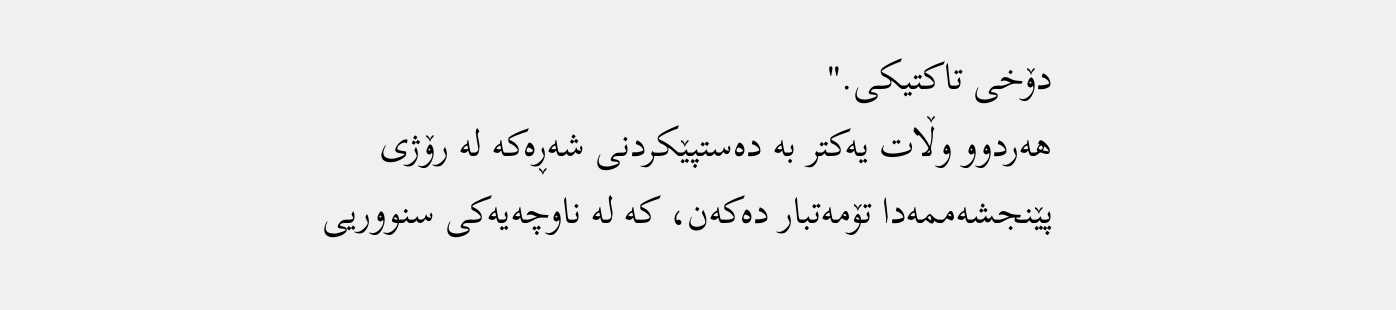دۆخی تاکتیکی."
هەردوو وڵات یەکتر بە دەستپێکردنی شەڕەکە لە رۆژی پێنجشەممەدا تۆمەتبار دەکەن، کە لە ناوچەیەکی سنووریی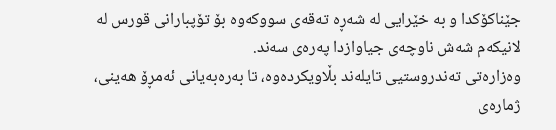جێناکۆکدا و بە خێرایی لە شەڕە تەقەی سووکەوە بۆ تۆپبارانی قورس لە لانیکەم شەش ناوچەی جیاوازدا پەرەی سەند.
وەزارەتی تەندروستیی تایلەند بڵاویکردەوە، تا بەرەبەیانی ئەمڕۆ هەینی، ژمارەی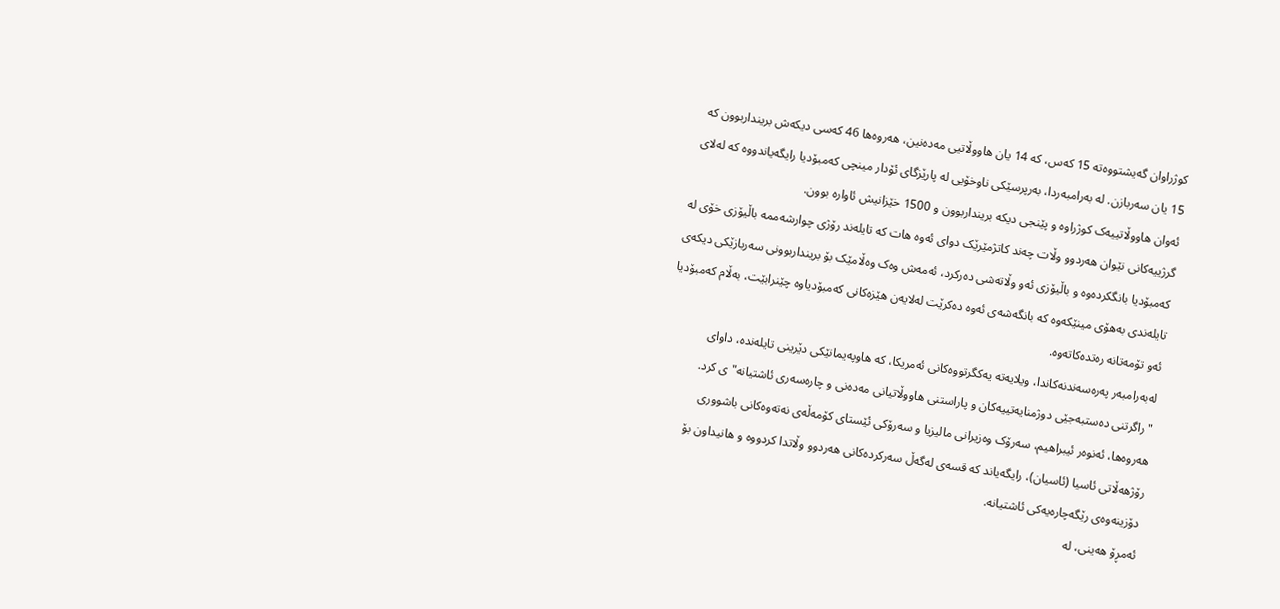کوژراوان گەیشتووەتە 15 کەس، کە 14 یان هاووڵاتیی مەدەنین، هەروەها 46 کەسی دیکەش برینداربوون کە 15 یان سەربازن. لە بەرامبەردا، بەرپرسێکی ناوخۆیی لە پارێزگای ئۆدار مینچی کەمبۆدیا رایگەیاندووە کە لەلای ئەوان هاووڵاتییەک کوژراوە و پێنجی دیکە برینداربوون و 1500 خێزانیش ئاوارە بوون.
گرژییەکانی نێوان هەردوو وڵات چەند کاتژمێرێک دوای ئەوە هات کە تایلەند رۆژی چوارشەممە باڵیۆزی خۆی لە کەمبۆدیا بانگکردەوە و باڵیۆزی ئەو وڵاتەشی دەرکرد، ئەمەش وەک وەڵامێک بۆ برینداربوونی سەربازێکی دیکەی تایلەندی بەهۆی مینێکەوە کە بانگەشەی ئەوە دەکرێت لەلایەن هێزەکانی کەمبۆدیاوە چێنرابێت، بەڵام کەمبۆدیا ئەو تۆمەتانە رەتدەکاتەوە.
لەبەرامبەر پەرەسەندنەکاندا، ویلایەتە یەکگرتووەکانی ئەمریکا، کە هاوپەیمانێکی دێرینی تایلەندە، داوای "راگرتنی دەستبەجێی دوژمنایەتییەکان و پاراستنی هاووڵاتیانی مەدەنی و چارەسەری ئاشتیانە"ی کرد.
هەروەها، ئەنوەر ئیبراهیم، سەرۆک وەزیرانی مالیزیا و سەرۆکی ئێستای کۆمەڵەی نەتەوەکانی باشووری رۆژهەڵاتی ئاسیا (ئاسیان)، رایگەیاند کە قسەی لەگەڵ سەرکردەکانی هەردوو وڵاتدا کردووە و هانیداون بۆ دۆزینەوەی رێگەچارەیەکی ئاشتیانە.
ئەمڕۆ هەینی، لە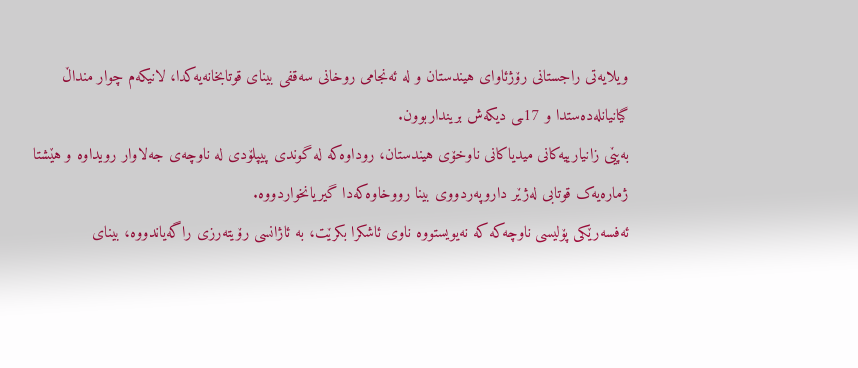ویلایەتی راجستانی رۆژئاوای هیندستان و لە ئەنجامی روخانی سەقفی بینای قوتابخانەیەکدا، لانیکەم چوار منداڵ گیانیانلەدەستدا و 17ـی دیکەش برینداربوون.
بەپێی زانیارییەکانی میدیاکانی ناوخۆی هیندستان، روداوەکە لە گوندی پیپلۆدی لە ناوچەی جەلاوار رویداوە و هێشتا ژمارەیەک قوتابی لەژێر داروپەردووی بینا رووخاوەکەدا گیریانخواردووە.
ئەفسەرێکی پۆلیسی ناوچەکە کە نەیویستووە ناوی ئاشکرا بکرێت، بە ئاژانسی رۆیتەرزی راگەیاندووە، بینای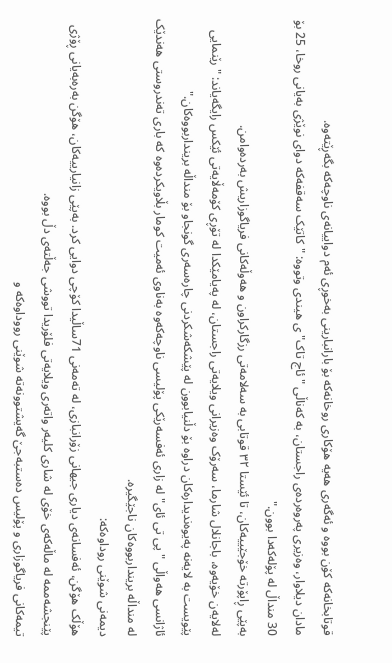قوتابخانەکە کۆن بووە و ئەگەری هەیە هۆکاری روخانەکە بۆ بارانبارینی بەخوڕی ئەم دواییانەی ناوچەکە بگەڕێتەوە.
مادان دیلاوار، وەزیری پەروەردەی راجستان، بە کەناڵی "ئاج تاک"ی هیندی وتووە: "کاتێک سەقفەکە دوای نوێژی بەیانی روخا، 25 بۆ 30 منداڵ لە پۆلەکەدا بوون."
بەپێی ڕاپۆرتە خۆجێییەکان، تا ئێستا ٣٢ قوتابی بە سەلامەتی رزگارکراون و هەوڵەکانی فریاگوزاریش بەردەوامن.
لەلایەن خۆیەوە، باجانلال شارما، سەرۆک وەزیرانی ویلایەتی راجستان، لە پەیامێکدا لە تۆڕی کۆمەڵایەتی ئێکس رایگەیاند: "رێنمایی پێویست بە لایەنە پەیوەندیدارەکان دراوە بۆ دڵنیابوون لە پێشکەشکردنی چارەسەری گونجاو بۆ منداڵە برینداربووەکان."
ئاژانسی هەواڵی "پی تی ئای" لە زاری ئەفسەرێکی پۆلیسی ناوچەکەوە بەناوی ئەمیت کومار بڵاویکردەوە کە باری تەندروستی هەندێک لە منداڵە برینداربووەکان ناجێگیرە.
دیمەنی شوێنی روداوەکە:
هۆڵک هۆگن، ئەفسانەی دیاری جیهانی زۆرانبازی، لە تەمەنی 71ساڵیدا کۆچی دوایی کرد. بەپێی زانیارییەکان، هۆگن بەرەبەیانی ڕۆژی پێنجشەممە لە ماڵەکەی خۆی لە شاری کلیەر واتەری ویلایەتی فلۆریدا تووشی جەڵتەی دڵ بووە.
تیمەکانی فریاگوزاری و پۆلیس دەستبەجێ گەیشتوونەتە شوێنی رووداوەکە و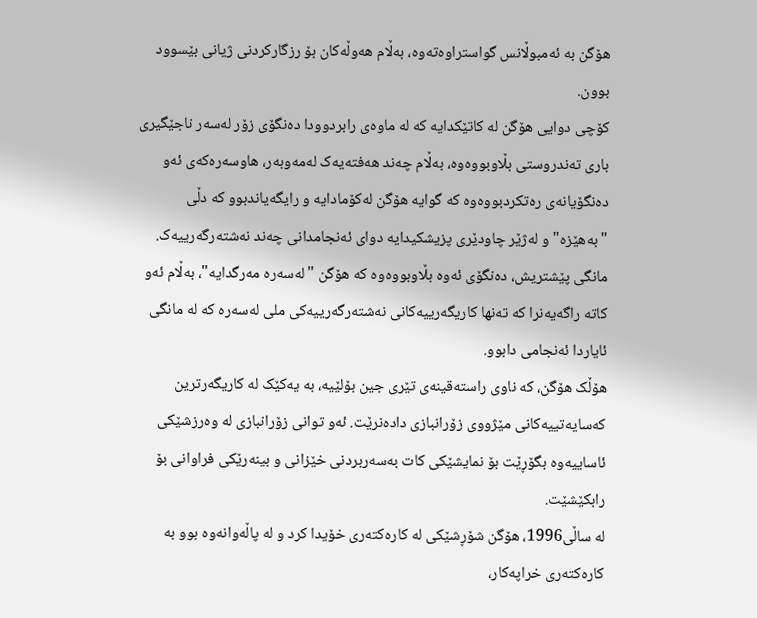هۆگن بە ئەمبوڵانس گواستراوەتەوە، بەڵام هەوڵەکان بۆ رزگارکردنی ژیانی بێسوود بوون.
کۆچی دوایی هۆگن لە کاتێکدایە کە لە ماوەی رابردوودا دەنگۆی زۆر لەسەر ناجێگیری باری تەندروستی بڵاوبووەوە، بەڵام چەند هەفتەیەک لەمەوبەر، هاوسەرەکەی ئەو دەنگۆیانەی رەتکردبووەوە کە گوایە هۆگن لەکۆمادایە و رایگەیاندبوو کە دڵی "بەهێزە" و لەژێر چاودێری پزیشکیدایە دوای ئەنجامدانی چەند نەشتەرگەرییەک. مانگی پێشتریش، دەنگۆی ئەوە بڵاوبووەوە کە هۆگن "لەسەرە مەرگدایە"، بەڵام ئەو کاتە راگەیەنرا کە تەنها کاریگەرییەکانی نەشتەرگەرییەکی ملی لەسەرە کە لە مانگی ئایاردا ئەنجامی دابوو.
هۆڵک هۆگن، کە ناوی راستەقینەی تێری جین بۆلێیە، بە یەکێک لە کاریگەرترین کەسایەتییەکانی مێژووی زۆرانبازی دادەنرێت. ئەو توانی زۆرانبازی لە وەرزشێکی ئاساییەوە بگۆڕێت بۆ نمایشێکی کات بەسەربردنی خێزانی و بینەرێکی فراوانی بۆ رابکێشێت.
لە ساڵی1996، هۆگن شۆڕشێکی لە کارەکتەری خۆیدا کرد و لە پاڵەوانەوە بوو بە کارەکتەری خراپەکار،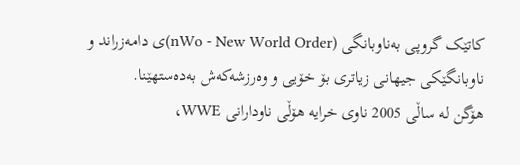کاتێک گروپی بەناوبانگی (nWo - New World Order)ی دامەزراند و ناوبانگێکی جیهانی زیاتری بۆ خۆیی و وەرزشەکەش بەدەستهێنا.
هۆگن لە ساڵی 2005 ناوی خرایە هۆڵی ناودارانی WWE،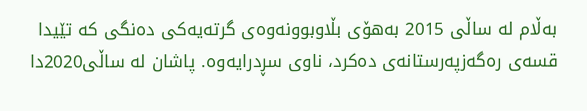بەڵام لە ساڵی 2015 بەهۆی بڵاوبوونەوەی گرتەیەکی دەنگی کە تێیدا قسەی رەگەزپەرستانەی دەکرد، ناوی سڕدرایەوە. پاشان لە ساڵی2020دا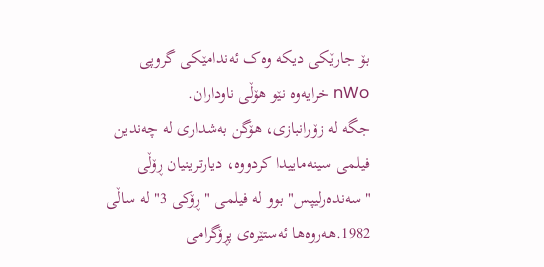بۆ جارێکی دیکە وەک ئەندامێکی گروپی nWo خرایەوە نێو هۆڵی ناوداران.
جگە لە زۆرانبازی، هۆگن بەشداری لە چەندین فیلمی سینەماییدا کردووە، دیارترینیان ڕۆڵی "سەندەرلیپس" بوو لە فیلمی "ڕۆکی 3" لە ساڵی 1982.هەروەها ئەستێرەی پڕۆگرامی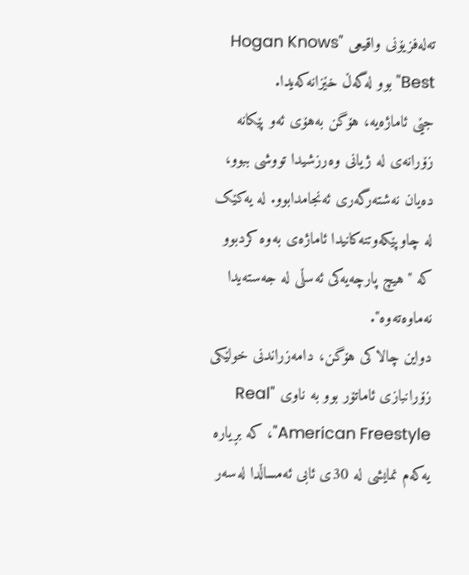تەلەفزیۆنی واقیعی "Hogan Knows Best" بوو لەگەڵ خێزانەکەیدا.
جێی ئاماژەیە، هۆگن بەهۆی ئەو پێکانە زۆرانەی لە ژیانی وەرزشیدا تووشی ببوو، دەیان نەشتەرگەری ئەنجامدابوو. لە یەکێک لە چاوپێکەوتنەکانیدا ئاماژەی بەوە کردبوو کە "هیچ پارچەیەکی ئەسڵی لە جەستەیدا نەماوەتەوە".
دواین چالاکی هۆگن، دامەزراندنی خولێکی زۆرانبازی ئاماتۆر بوو بە ناوی "Real American Freestyle"، کە بڕیارە یەکەم نمایشی لە 30ی ئابی ئەمساڵدا لەسەر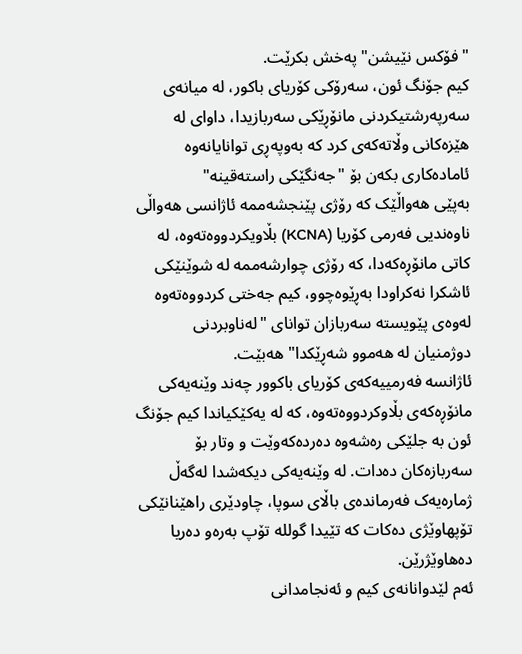"فۆکس نێیشن" پەخش بکرێت.
کیم جۆنگ ئون، سەرۆکی کۆریای باکور، لە میانەی سەرپەرشتیکردنی مانۆڕێکی سەربازیدا، داوای لە هێزەکانی وڵاتەکەی کرد کە بەوپەڕی توانایانەوە ئامادەکاری بکەن بۆ "جەنگێکی راستەقینە"
بەپێی هەواڵێک کە رۆژی پێنجشەممە ئاژانسی هەواڵی ناوەندیی فەرمی کۆریا (KCNA) بڵاویکردووەتەوە، لە کاتی مانۆڕەکەدا، کە رۆژی چوارشەممە لە شوێنێکی ئاشکرا نەکراودا بەڕێوەچوو، کیم جەختی کردووەتەوە لەوەی پێویستە سەربازان توانای "لەناوبردنی دوژمنیان لە هەموو شەڕێکدا" هەبێت.
ئاژانسە فەرمییەکەی کۆریای باکوور چەند وێنەیەکی مانۆڕەکەی بڵاوکردووەتەوە، کە لە یەکێکیاندا کیم جۆنگ ئون بە جلێکی رەشەوە دەردەکەوێت و وتار بۆ سەربازەکان دەدات. لە وێنەیەکی دیکەشدا لەگەڵ ژمارەیەک فەرماندەی باڵای سوپا، چاودێری راهێنانێکی تۆپهاوێژی دەکات کە تێیدا گوللە تۆپ بەرەو دەریا دەهاوێژرێن.
ئەم لێدوانانەی کیم و ئەنجامدانی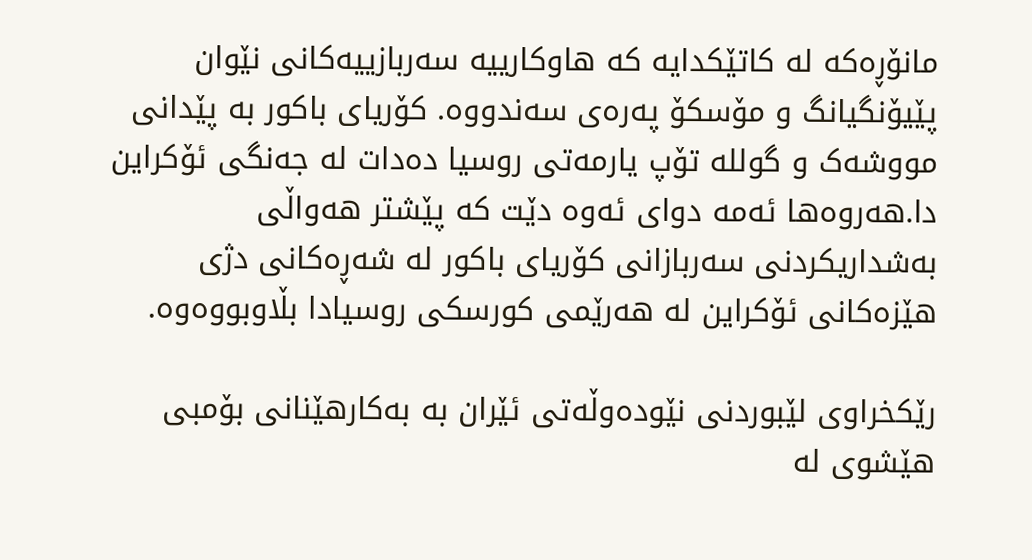مانۆڕەکە لە کاتێکدایە کە هاوکارییە سەربازییەکانی نێوان پێیۆنگیانگ و مۆسکۆ پەرەی سەندووە. کۆریای باکور بە پێدانی مووشەک و گوللە تۆپ یارمەتی روسیا دەدات لە جەنگی ئۆکراین دا.هەروەها ئەمە دوای ئەوە دێت کە پێشتر هەواڵی بەشداریکردنی سەربازانی کۆریای باکور لە شەڕەکانی دژی هێزەکانی ئۆکراین لە هەرێمی کورسکی روسیادا بڵاوبووەوە.

رێكخراوی لێبوردنی نێودەوڵەتی ئێران بە بەكارهێنانی بۆمبی هێشوی لە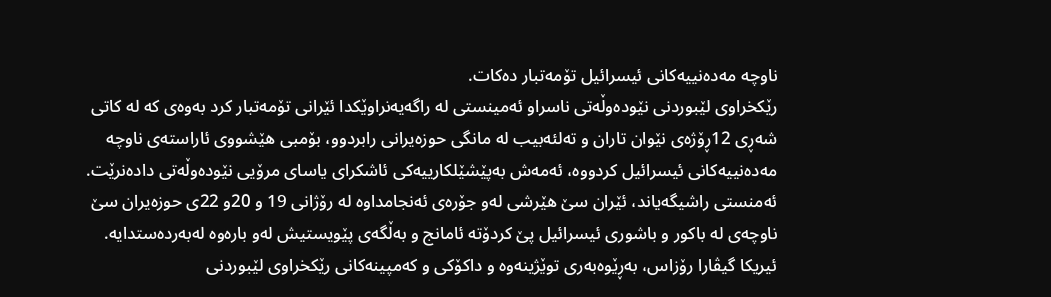ناوچە مەدەنییەكانی ئیسرائیل تۆمەتبار دەكات.
رێكخراوی لێبوردنی نێودەوڵەتی ناسراو ئەمینستی لە راگەیەنراوێكدا ئێرانی تۆمەتبار كرد بەوەی كە لە كاتی شەڕی 12ڕۆژەی نێوان تاران و تەلئەبیب لە مانگی حوزەیرانی رابردوو، بۆمبی هێشووی ئاراستەی ناوچە مەدەنییەكانی ئیسرائیل كردووە، ئەمەش بەپێشێلكارییەكی ئاشكرای یاسای مرۆیی نێودەوڵەتی دادەنرێت.
ئەمنستی راشیگەیاند، ئێران سێ هێرشی لەو جۆرەی ئەنجامداوە لە رۆژانی 19 و 20و 22ی حوزەیران سێ ناوچەی لە باكور و باشوری ئیسرائیل پێ كردۆتە ئامانج و بەڵگەی پێویستیش لەو بارەوە لەبەردەستدایە.
ئیریكا گیڤارا رۆزاس، بەڕێوەبەری توێژینەوە و داكۆكی و كەمپینەكانی رێكخراوی لێبوردنی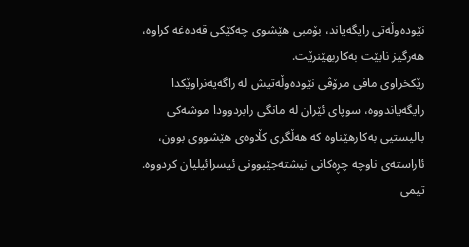نێودەوڵەتی رایگەیاند، بۆمبی هێشوی چەكێكی قەدەغە كراوە، هەرگیز نابێت بەكاربهێنرێت.
رێكخراوی مافی مرۆڤی نێودەوڵەتیش لە راگەیەنراوێكدا رایگەیاندووە، سوپای ئێران لە مانگی رابردوودا موشەكی بالیستیی بەكارهێناوە كە هەڵگری كڵاوەی هێشووی بوون، ئاراستەی ناوچە چڕەكانی نیشتەجێبوونی ئیسرائیلیان كردووە.
تیمی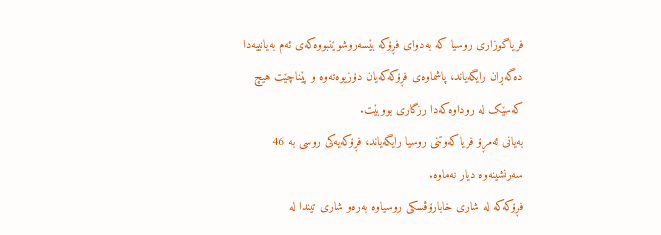فریاگوزاری روسیا کە بەدوای فڕۆکە بێسەروشوێنبووەکەی ئەم بەیانییەدا دەگەڕان رایگەیاند، پاشماوەی فڕۆکەکەیان دۆزیوەتەوە و پێناچێت هیچ کەسێک لە روداوەکەدا رزگاری بووبێت.
بەیانی ئەمڕۆ فریاکەوتنی روسیا رایگەیاند، فڕۆکەیەکی روسی بە 46 سەرنشینەوە دیار نەماوە.
فڕۆکەکە لە شاری خابارۆڤسکی روسیاوە بەرەو شاری تیندا لە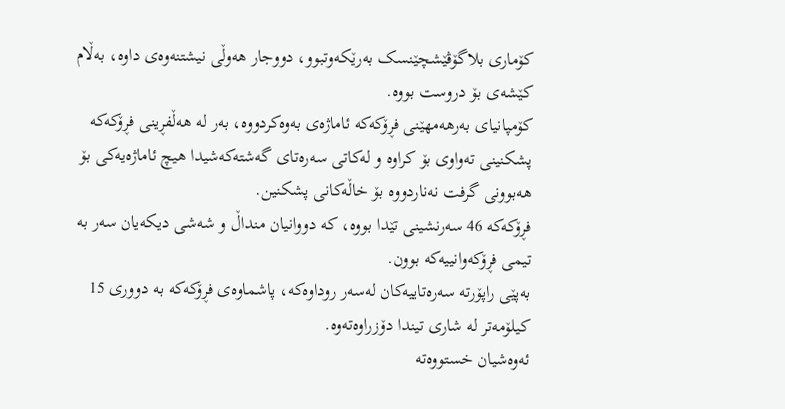کۆماری بلاگۆڤێشچێنسک بەرێکەوتبوو، دووجار هەوڵی نیشتنەوەی داوە، بەڵام کێشەی بۆ دروست بووە.
کۆمپانیای بەرهەمهێنی فڕۆکەکە ئاماژەی بەوەکردووە، بەر لە هەڵفڕینی فڕۆکەکە پشکنینی تەواوی بۆ کراوە و لەکاتی سەرەتای گەشتەکەشیدا هیچ ئاماژەیەکی بۆ هەبوونی گرفت نەناردووە بۆ خاڵەکانی پشکنین.
فڕۆکەکە 46 سەرنشینی تێدا بووە، کە دووانیان منداڵ و شەشی دیکەیان سەر بە تیمی فڕۆکەوانییەکە بوون.
بەپێی راپۆرتە سەرەتاییەکان لەسەر روداوەکە، پاشماوەی فڕۆکەکە بە دووری 15 کیلۆمەتر لە شاری تیندا دۆزراوەتەوە.
ئەوەشیان خستووەتە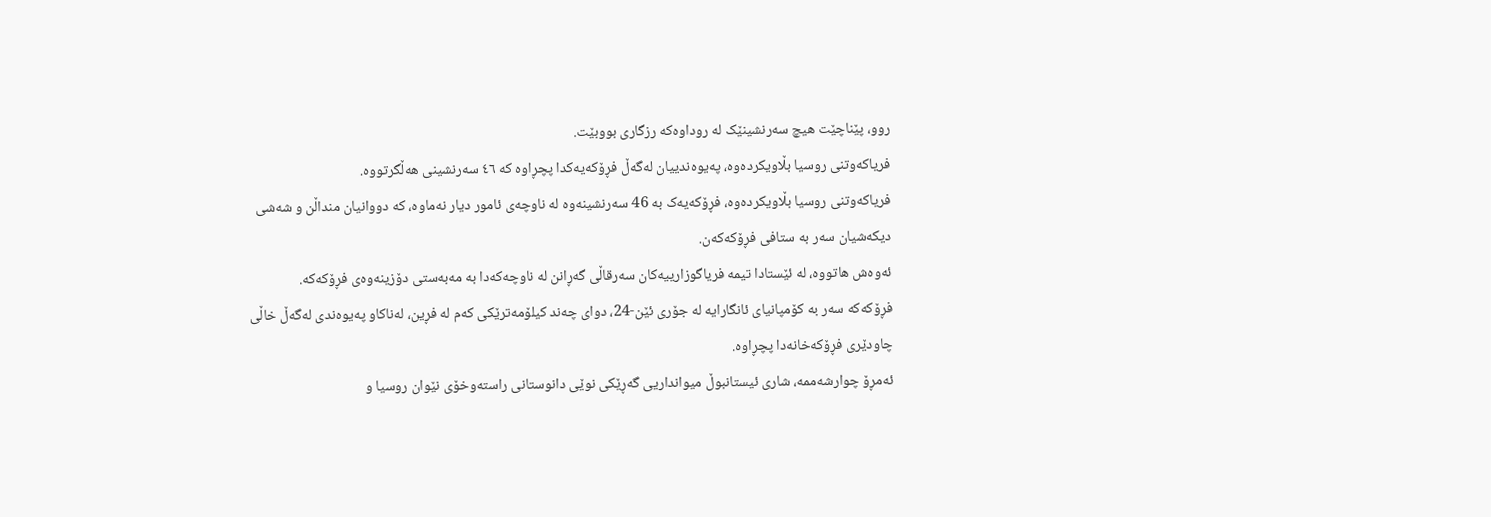روو، پێناچێت هیچ سەرنشینێک لە روداوەکە رزگاری بووبێت.
فریاکەوتنی روسیا بڵاویکردەوە، پەیوەندییان لەگەڵ فڕۆکەیەکدا پچڕاوە کە ٤٦ سەرنشینی هەڵگرتووە.
فریاکەوتنی روسیا بڵاویکردەوە، فڕۆکەیەک بە 46 سەرنشینەوە لە ناوچەی ئامور دیار نەماوە، کە دووانیان منداڵن و شەشی دیکەشیان سەر بە ستافی فڕۆکەکەن.
ئەوەش هاتووە، لە ئێستادا تیمە فریاگوزارییەکان سەرقاڵی گەڕانن لە ناوچەکەدا بە مەبەستی دۆزینەوەی فڕۆکەکە.
فڕۆکەکە سەر بە کۆمپانیای ئانگارایە لە جۆری ئێن-24، دوای چەند کیلۆمەترێکی کەم لە فڕین، لەناکاو پەیوەندی لەگەڵ خاڵی چاودێری فڕۆکەخانەدا پچڕاوە.
ئەمڕۆ چوارشەممە، شاری ئیستانبوڵ میوانداریی گەڕێکی نوێی دانوستانی راستەوخۆی نێوان روسیا و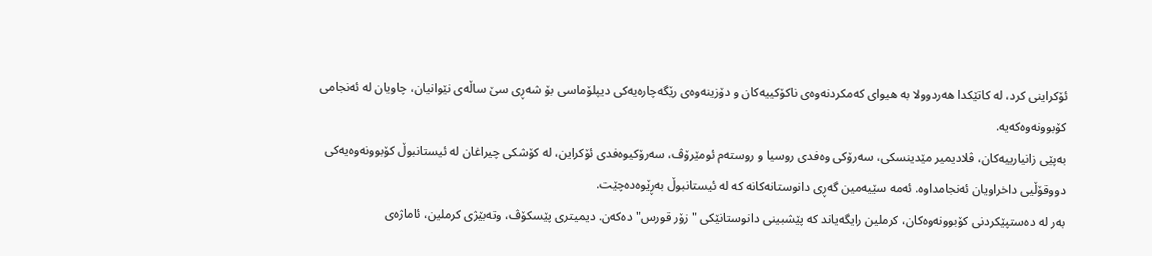ئۆکراینی کرد، لە کاتێکدا هەردوولا بە هیوای کەمکردنەوەی ناکۆکییەکان و دۆزینەوەی رێگەچارەیەکی دیپلۆماسی بۆ شەڕی سێ ساڵەی نێوانیان، چاویان لە ئەنجامی کۆبوونەوەکەیە.
بەپێی زانیارییەکان، ڤلادیمیر مێدینسکی، سەرۆکی وەفدی روسیا و روستەم ئومێرۆڤ، سەرۆکیوەفدی ئۆکراین، لە کۆشکی چیراغان لە ئیستانبوڵ کۆبوونەوەیەکی دووقۆڵیی داخراویان ئەنجامداوە. ئەمە سێیەمین گەڕی دانوستانەکانە کە لە ئیستانبوڵ بەڕێوەدەچێت.
بەر لە دەستپێکردنی کۆبوونەوەکان، کرملین رایگەیاند کە پێشبینی دانوستانێکی "زۆر قورس" دەکەن. دیمیتری پێسکۆڤ، وتەبێژی کرملین، ئاماژەی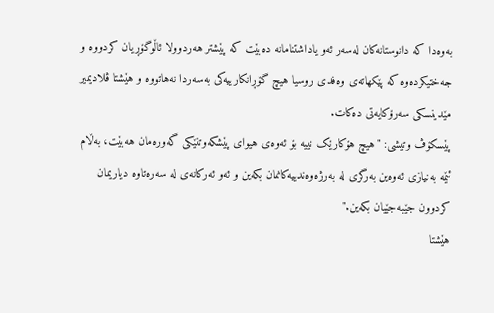بەوەدا کە دانوستانەکان لەسەر ئەو یاداشتنامانە دەبێت کە پێشتر هەردوولا ئاڵوگۆڕیان کردووە و جەختیکردەوە کە پێکهاتەی وەفدی روسیا هیچ گۆڕانکارییەکی بەسەردا نەهاتووە و هێشتا ڤلادیمیر مێدینسکی سەرۆکایەتی دەکات.
پێسکۆڤ وتیشی: "هیچ هۆکارێک نییە بۆ ئەوەی هیوای پێشکەوتنێکی گەورەمان هەبێت، بەڵام ئێمە بەنیازی ئەوەین بەرگری لە بەرژەوەندییەکانمان بکەین و ئەو ئەرکانەی لە سەرەتاوە دیاریمان کردوون جێبەجێیان بکەین."
هێشتا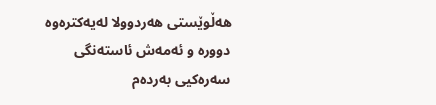هەڵوێستی هەردوولا لەیەکترەوە دوورە و ئەمەش ئاستەنگی سەرەکیی بەردەم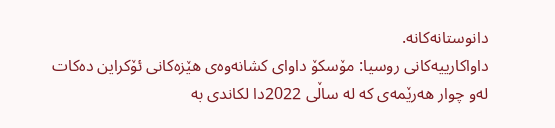دانوستانەکانە.
داواکارییەکانی روسیا: مۆسکۆ داوای کشانەوەی هێزەکانی ئۆکراین دەکات لەو چوار هەرێمەی کە لە ساڵی 2022دا لکاندی بە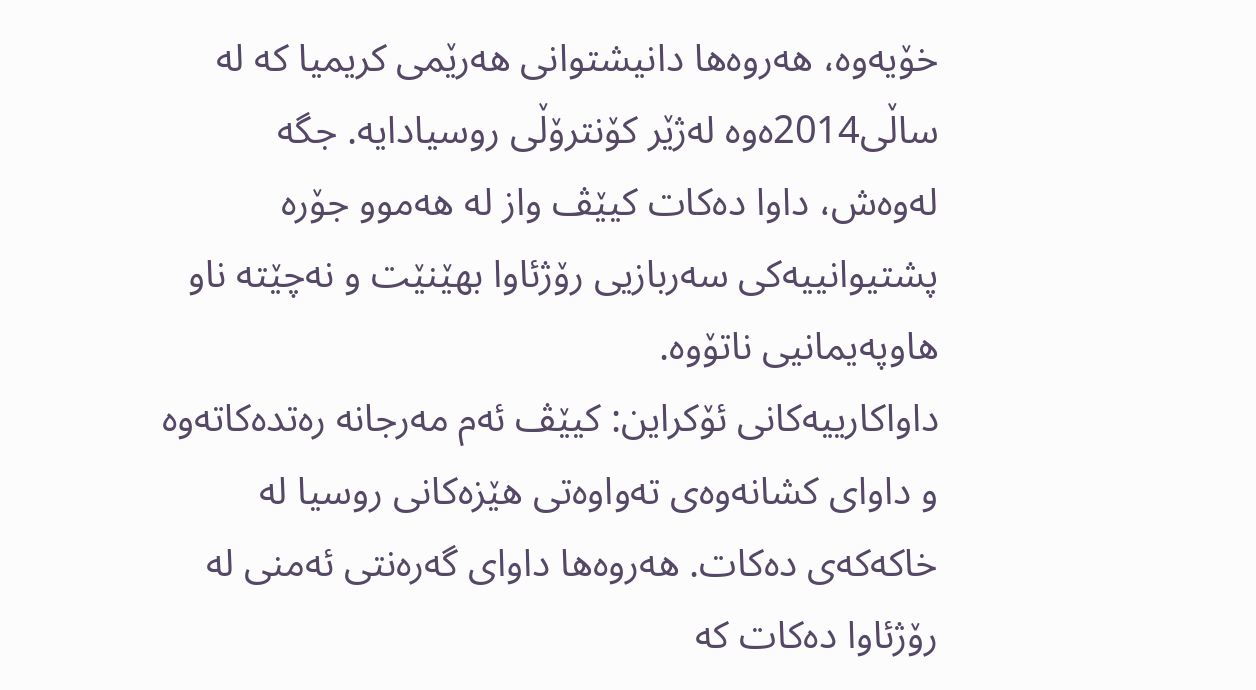خۆیەوە، هەروەها دانیشتوانی هەرێمی کریمیا کە لە ساڵی2014ەوە لەژێر کۆنترۆڵی روسیادایە. جگە لەوەش، داوا دەکات کیێڤ واز لە هەموو جۆرە پشتیوانییەکی سەربازیی رۆژئاوا بهێنێت و نەچێتە ناو هاوپەیمانیی ناتۆوە.
داواکارییەکانی ئۆکراین: کیێڤ ئەم مەرجانە رەتدەکاتەوە و داوای کشانەوەی تەواوەتی هێزەکانی روسیا لە خاکەکەی دەکات. هەروەها داوای گەرەنتی ئەمنی لە رۆژئاوا دەکات کە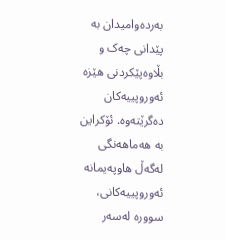بەردەوامیدان بە پێدانی چەک و بڵاوەپێکردنی هێزە ئەوروپییەکان دەگرێتەوە. ئۆکراین بە هەماهەنگی لەگەڵ هاوپەیمانە ئەوروپییەکانی، سوورە لەسەر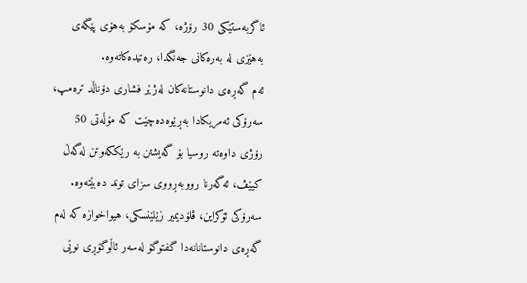ئاگربەستێکی 30 رۆژە، کە مۆسکۆ بەهۆی پێگەی بەهێزی لە بەرەکانی جەنگدا، رەتیدەکاتەوە.
ئەم گەڕەی دانوستانەکان لەژێر فشاری دۆناڵد ترەمپ، سەرۆکی ئەمریکادا بەڕێوەدەچێت کە مۆڵەتی 50 رۆژی داوەتە روسیا بۆ گەیشتن بە رێککەوتن لەگەڵ کیێڤ، ئەگەرنا رووبەڕووی سزای توند دەبێتەوە.
سەرۆکی ئۆکراین، ڤلۆدیمیر زێلێنسکی، هیواخوازە کە لەم گەڕەی دانوستانانەدا گفتوگۆ لەسەر ئاڵوگۆڕی نوێی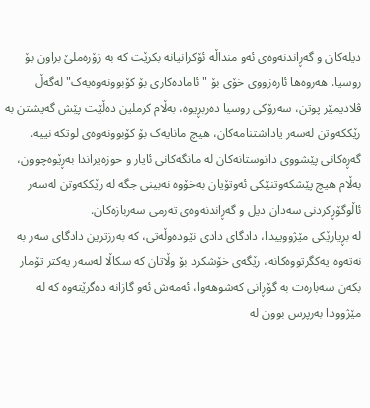دیلەکان و گەڕاندنەوەی ئەو منداڵە ئۆکرانیانە بکرێت کە بە زۆرەملێ براون بۆ روسیا. هەروەها ئارەزووی خۆی بۆ "ئامادەکاری بۆ کۆبوونەوەیەک" لەگەڵ ڤلادیمێر پوتن، سەرۆکی روسیا دەربڕیوە، بەڵام کرملین دەڵێت پێش گەیشتن بە رێککەوتن لەسەر یاداشتنامەکان، هیچ مانایەک بۆ کۆبوونەوەی لوتکە نییە.
گەڕەکانی پێشووی دانوستانەکان لە مانگەکانی ئایار و حوزەیراندا بەڕێوەچوون، بەڵام هیچ پێشکەوتنێکی ئەوتۆیان بەخۆوە نەبینی جگە لە رێککەوتن لەسەر ئاڵوگۆڕکردنی سەدان دیل و گەڕاندنەوەی تەرمی سەربازەکان.
لە بڕیارێکی مێژووییدا، دادگای دادی نێودەوڵەتی، کە بەرزترین دادگای سەر بە نەتەوە یەکگرتووەکانە، رێگەی خۆشکرد بۆ وڵاتان کە سکاڵا لەسەر یەکتر تۆمار بکەن سەبارەت بە گۆڕانی کەشوهەوا، ئەمەش ئەو گازانە دەگرێتەوە کە لە مێژوودا بەرپرس بوون لە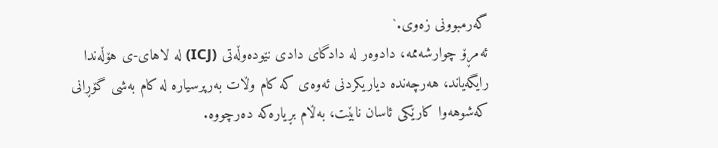گەرمبوونی زەوی.`
ئەمڕۆ چوارشەممە، دادوەر لە دادگای دادی نێودەوڵەتی (ICJ) لە لاهای-ی هۆڵەندا رایگەیاند، هەرچەندە دیاریکردنی ئەوەی کە کام وڵات بەرپرسیارە لە کام بەشی گۆڕانی کەشوهەوا کارێکی ئاسان نابێت، بەڵام بڕیارەکە دەرچووە.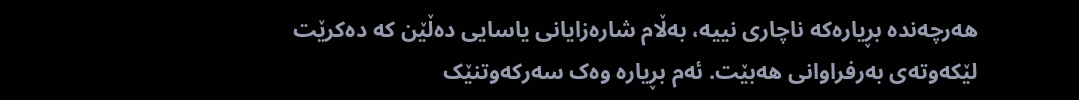هەرچەندە بڕیارەکە ناچاری نییە، بەڵام شارەزایانی یاسایی دەڵێن کە دەکرێت لێکەوتەی بەرفراوانی هەبێت. ئەم بڕیارە وەک سەرکەوتنێک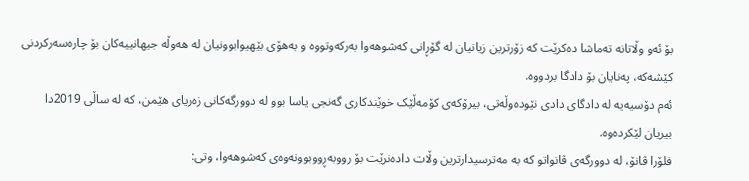بۆ ئەو وڵاتانە تەماشا دەکرێت کە زۆرترین زیانیان لە گۆڕانی کەشوهەوا بەرکەوتووە و بەهۆی بێهیوابوونیان لە هەوڵە جیهانییەکان بۆ چارەسەرکردنی کێشەکە، پەنایان بۆ دادگا بردووە.
ئەم دۆسیەیە لە دادگای دادی نێودەوڵەتی، بیرۆکەی کۆمەڵێک خوێندکاری گەنجی یاسا بوو لە دوورگەکانی زەریای هێمن، کە لە ساڵی 2019دا بیریان لێکردەوە.
فلۆرا ڤانۆ، لە دوورگەی ڤانواتو کە بە مەترسیدارترین وڵات دادەنرێت بۆ رووبەڕووبوونەوەی کەشوهەوا، وتی: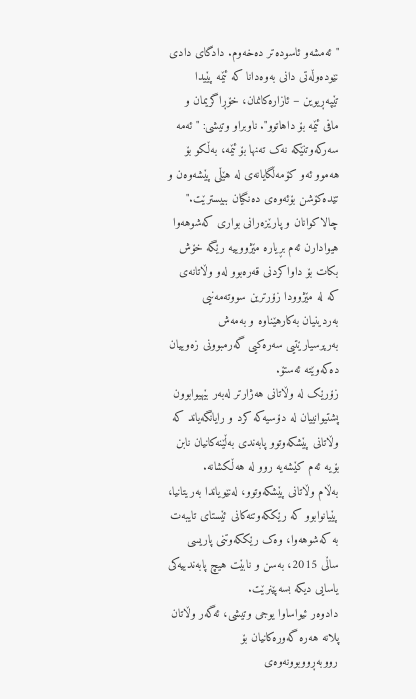"ئەمشەو ئاسودەتر دەخەوم. دادگای دادی نێودەوڵەتی دانی بەوەدانا کە ئێمە پێیدا تێپەڕیوین – ئازارەکانمان، خۆڕاگریمان و مافی ئێمە بۆ داهاتوو". ناوبراو وتیشی: "ئەمە سەرکەوتنێکە نەک تەنها بۆ ئێمە، بەڵکو بۆ هەموو ئەو کۆمەڵگایانەی لە هێڵی پێشەوەن و تێدەکۆشن بۆئەوەی دەنگیان ببیسترێت."
چالاکوانان و پارێزەرانی بواری کەشوهەوا هیوادارن ئەم بڕیارە مێژووییە رێگە خۆش بکات بۆ داواکردنی قەرەبوو لەو وڵاتانەی کە لە مێژوودا زۆرترین سووتەمەنیی بەردینیان بەکارهێناوە و بەمەش بەرپرسیارێتیی سەرەکیی گەرمبوونی زەوییان دەکەوێتە ئەستۆ.
زۆرێک لە وڵاتانی هەژارتر لەبەر بێهیوابوون پشتیوانییان لە دۆسیەکە کرد و رایانگەیاند کە وڵاتانی پێشکەوتوو پابەندی بەڵێنەکانیان نابن بۆیە ئەم کێشەیە روو لە هەڵکشانە.
بەڵام وڵاتانی پێشکەوتوو، لەنێویاندا بەریتانیا، پێیانوابوو کە رێککەوتنەکانی ئێستای تایبەت بە کەشوهەوا، وەک رێککەوتنی پاریسی ساڵی 2015، بەسن و نابێت هیچ پابەندییەکی یاسایی دیکە بسەپێنرێت.
دادوەر ئیواساوا یوجی وتیشی، ئەگەر وڵاتان پلانە هەرە گەورەکانیان بۆ رووبەڕووبوونەوەی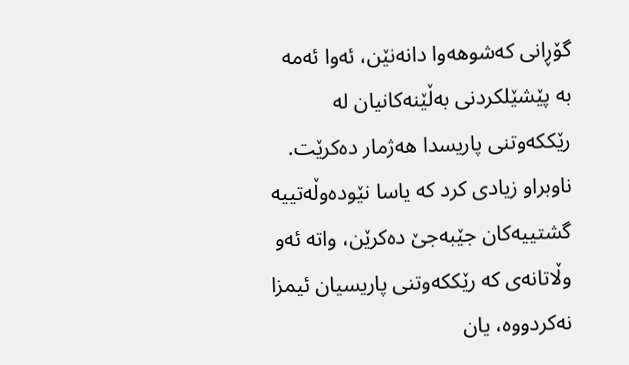گۆڕانی کەشوهەوا دانەنێن، ئەوا ئەمە بە پێشێلکردنی بەڵێنەکانیان لە رێککەوتنی پاریسدا هەژمار دەکرێت.
ناوبراو زیادی کرد کە یاسا نێودەوڵەتییە گشتییەکان جێبەجێ دەکرێن، واتە ئەو وڵاتانەی کە رێککەوتنی پاریسیان ئیمزا نەکردووە، یان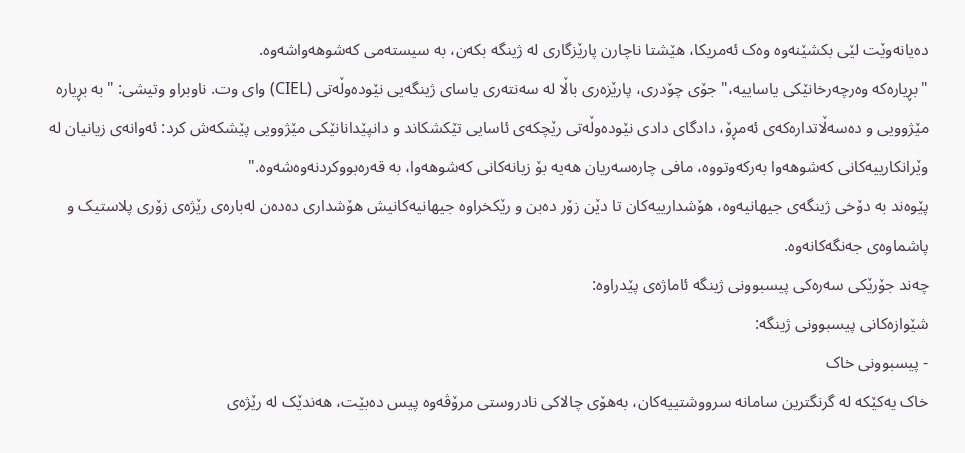دەیانەوێت لێی بکشێنەوە وەک ئەمریکا، هێشتا ناچارن پارێزگاری لە ژینگە بکەن، بە سیستەمی کەشوهەواشەوە.
"بڕیارەکە وەرچەرخانێکی یاساییە،" جۆی چۆدری، پارێزەری باڵا لە سەنتەری یاسای ژینگەیی نێودەوڵەتی (CIEL) وای وت. ناوبراو وتیشی: "بە بڕیارە مێژوویی و دەسەڵاتدارەکەی ئەمڕۆ، دادگای دادی نێودەوڵەتی رێچکەی ئاسایی تێکشکاند و دانپێدانانێکی مێژوویی پێشکەش کرد: ئەوانەی زیانیان لە وێرانکارییەکانی کەشوهەوا بەرکەوتووە، مافی چارەسەریان هەیە بۆ زیانەکانی کەشوهەوا، بە قەرەبووکردنەوەشەوە."
پێوەند بە دۆخی ژینگەی جیهانیەوە، هۆشدارییەکان تا دێن زۆر دەبن و رێکخراوە جیهانیەکانیش هۆشداری دەدەن لەبارەی رێژەی زۆری پلاستیک و پاشماوەی جەنگەکانەوە.
چەند جۆرێکی سەرەکی پیسبوونی ژینگە ئاماژەی پێدراوە:
شێوازەکانی پیسبوونی ژینگە:
- پیسبوونی خاک
خاک یەکێکە لە گرنگترین سامانە سرووشتییەکان، بەهۆی چالاکی نادروستی مرۆڤەوە پیس دەبێت، هەندێک لە رێژەی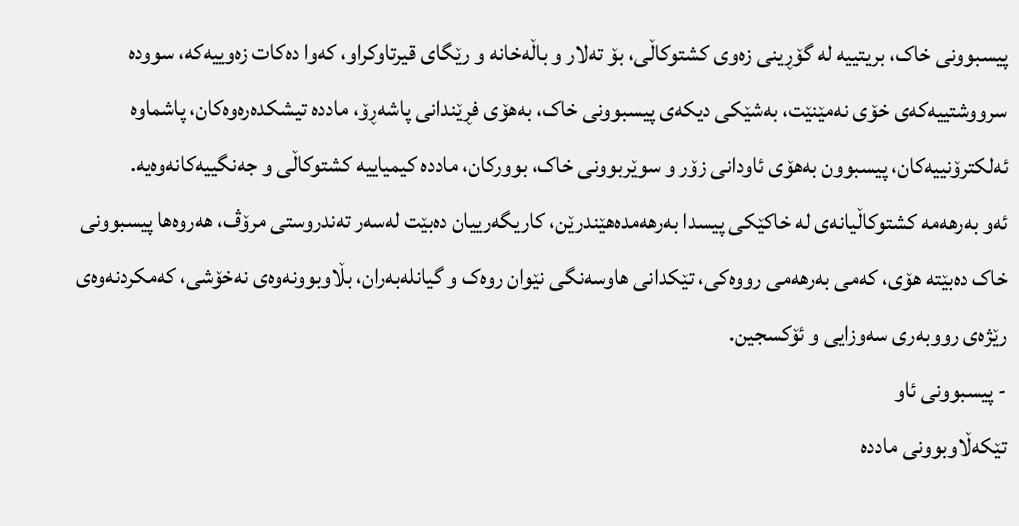پیسبوونی خاک، بریتییە لە گۆڕینی زەوی کشتوکاڵی، بۆ تەلار و باڵەخانە و رێگای قیرتاوکراو، کەوا دەکات زەوییەکە، سوودە سرووشتییەکەی خۆی نەمێنێت، بەشێکی دیکەی پیسبوونی خاک، بەهۆی فڕێندانی پاشەڕۆ، ماددە تیشکدەرەوەکان، پاشماوە ئەلکترۆنییەکان، پیسبوون بەهۆی ئاودانی زۆر و سوێربوونی خاک، بوورکان، ماددە کیمیاییە کشتوکاڵی و جەنگییەکانەوەیە.
ئەو بەرهەمە کشتوکاڵیانەی لە خاکێکی پیسدا بەرهەمدەهێندرێن، کاریگەرییان دەبێت لەسەر تەندروستی مرۆڤ، هەروەها پیسبوونی خاک دەبێتە هۆی، کەمی بەرهەمی رووەکی، تێکدانی هاوسەنگی نێوان روەک و گیانلەبەران، بڵاوبوونەوەی نەخۆشی، کەمکردنەوەی رێژەی رووبەری سەوزایی و ئۆکسجین.
- پیسبوونی ئاو
تێکەڵاوبوونی ماددە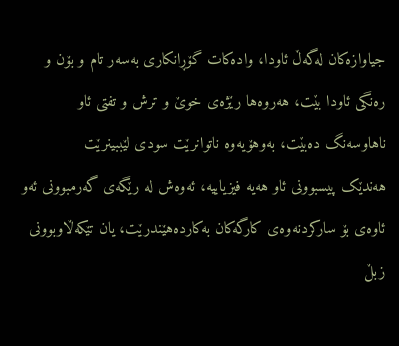جیاوازەکان لەگەڵ ئاودا، وادەکات گۆڕانکاری بەسەر تام و بۆن و رەنگی ئاودا بێت، هەروەها رێژەی خوێ و ترش و تفتی ئاو ناهاوسەنگ دەبێت، بەوهۆیەوە ناتوانرێت سودی لێببینرێت
هەندێک پیسبوونی ئاو هەیە فیزیاییە، ئەوەش لە رێگەی گەرمبوونی ئەو ئاوەی بۆ سارکردنەوەی کارگەکان بەکاردەهێندرێت، یان تێکەڵاوبوونی زبڵ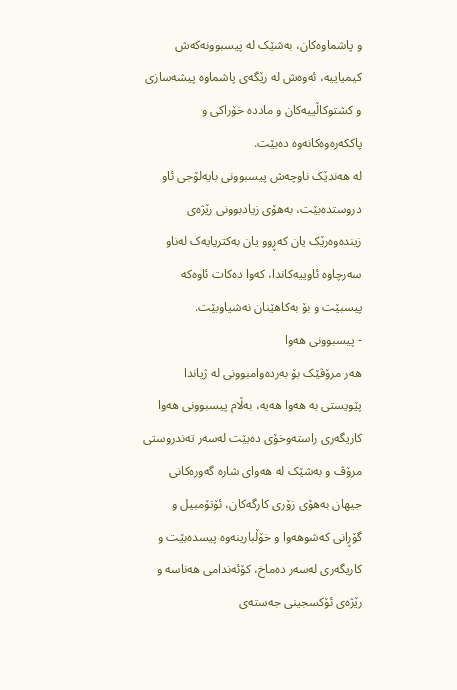و پاشماوەکان، بەشێک لە پیسبوونەکەش کیمیاییە، ئەوەش لە رێگەی پاشماوە پیشەسازی و کشتوکاڵییەکان و ماددە خۆراکی و پاککەرەوەکانەوە دەبێت.
لە هەندێک ناوچەش پیسبوونی بایەلۆجی ئاو دروستدەبێت، بەهۆی زیادبوونی رێژەی زیندەوەرێک یان کەڕوو یان بەکتریایەک لەناو سەرچاوە ئاوییەکاندا، کەوا دەکات ئاوەکە پیسبێت و بۆ بەکاهێنان نەشیاوبێت.
- پیسبوونی هەوا
هەر مرۆڤێک بۆ بەردەوامبوونی لە ژیاندا پێویستی بە هەوا هەیە، بەڵام پیسبوونی هەوا کاریگەری راستەوخۆی دەبێت لەسەر تەندروستی مرۆڤ و بەشێک لە هەوای شارە گەورەکانی جیهان بەهۆی زۆری کارگەکان، ئۆتۆمبیل و گۆڕانی کەشوهەوا و خۆڵبارینەوە پیسدەبێت و کاریگەری لەسەر دەماخ، کۆئەندامی هەناسە و رێژەی ئۆکسجینی جەستەی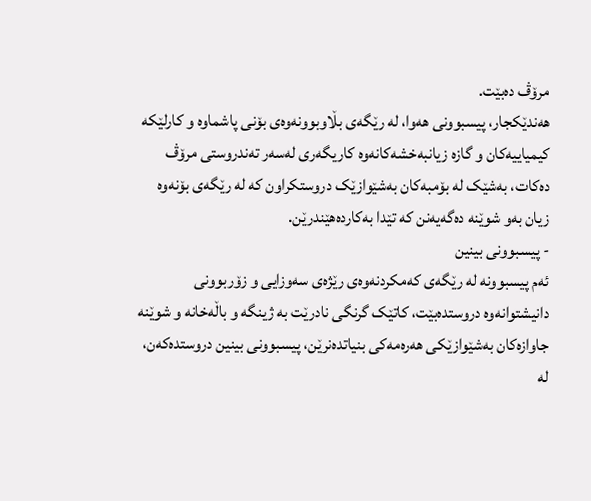مرۆڤ دەبێت.
هەندێکجار، پیسبوونی هەوا، لە رێگەی بڵاوبوونەوەی بۆنی پاشماوە و کارلێکە کیمیاییەکان و گازە زیانبەخشەکانەوە کاریگەری لەسەر تەندروستی مرۆڤ دەکات، بەشێک لە بۆمبەکان بەشێوازێک دروستکراون کە لە رێگەی بۆنەوە زیان بەو شوێنە دەگەیەنن کە تێدا بەکاردەهێندرێن.
- پیسبوونی بینین
ئەم پیسبوونە لە رێگەی کەمکردنەوەی رێژەی سەوزایی و زۆربوونی دانیشتوانەوە دروستدەبێت، کاتێک گرنگی نادرێت بە ژینگە و باڵەخانە و شوێنە جاوازەکان بەشێوازێکی هەرەمەکی بنیاتدەنرێن، پیسبوونی بینین دروستدەکەن، لە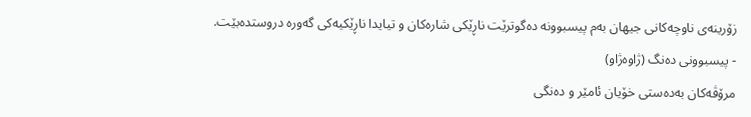زۆرینەی ناوچەکانی جیهان بەم پیسبوونە دەگوترێت ناڕێکی شارەکان و تیایدا ناڕێکیەکی گەورە دروستدەبێت.
- پیسبوونی دەنگ (ژاوەژاو)
مرۆڤەکان بەدەستی خۆیان ئامێر و دەنگی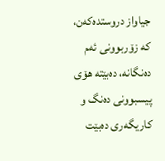جیاواز دروستدەکەن، کە زۆربوونی ئەم دەنگانە، دەبێتە هۆی پیسبوونی دەنگ و کاریگەری دەبێت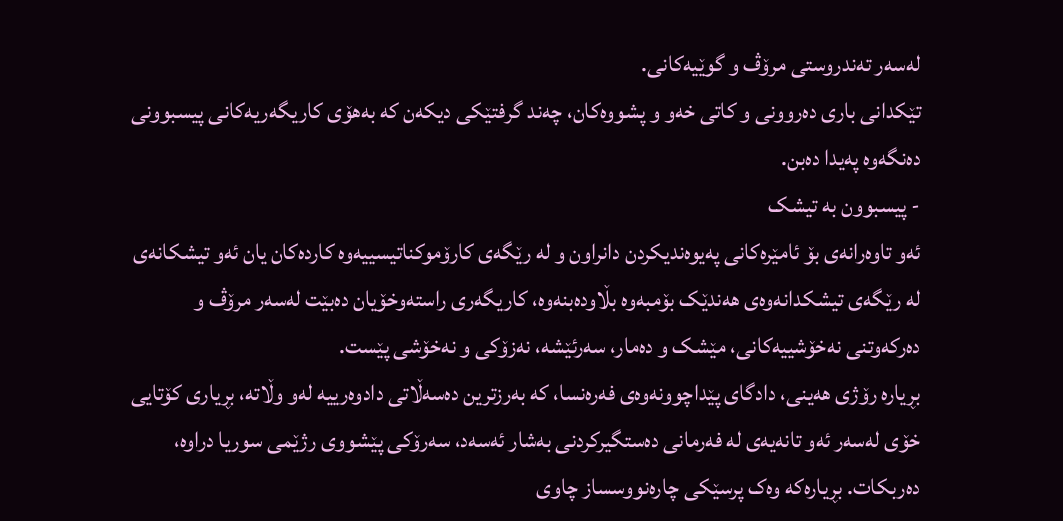لەسەر تەندروستی مرۆڤ و گوێیەکانی.
تێکدانی باری دەروونی و کاتی خەو و پشووەکان، چەند گرفتێکی دیکەن کە بەهۆی کاریگەریەکانی پیسبوونی دەنگەوە پەیدا دەبن.
- پیسبوون بە تیشک
ئەو تاوەرانەی بۆ ئامێرەکانی پەیوەندیکردن دانراون و لە رێگەی کارۆموکناتیسییەوە کاردەکان یان ئەو تیشکانەی لە رێگەی تیشکدانەوەی هەندێک بۆمبەوە بڵاودەبنەوە، کاریگەری راستەوخۆیان دەبێت لەسەر مرۆڤ و دەرکەوتنی نەخۆشییەکانی، مێشک و دەمار، سەرئێشە، نەزۆکی و نەخۆشی پێست.
بڕیارە رۆژی هەینی، دادگای پێداچوونەوەی فەرەنسا، کە بەرزترین دەسەڵاتی دادوەرییە لەو وڵاتە، بڕیاری کۆتایی خۆی لەسەر ئەو تانەیەی لە فەرمانی دەستگیرکردنی بەشار ئەسەد، سەرۆکی پێشووی رژێمی سوریا دراوە، دەربکات. بڕیارەکە وەک پرسێکی چارەنووسساز چاوی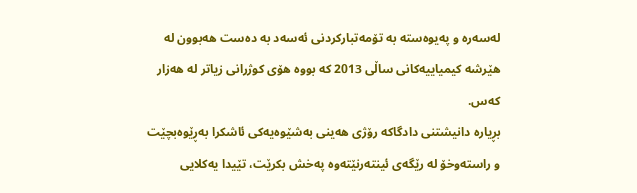لەسەرە و پەیوەستە بە تۆمەتبارکردنی ئەسەد بە دەست هەبوون لە هێرشە کیمیاییەکانی ساڵی 2013 کە بووە هۆی کوژرانی زیاتر لە هەزار کەس.
بڕیارە دانیشتنی دادگاکە رۆژی هەینی بەشێوەیەکی ئاشکرا بەڕێوەبچێت و راستەوخۆ لە رێگەی ئینتەرنێتەوە پەخش بکرێت، تێیدا یەکلایی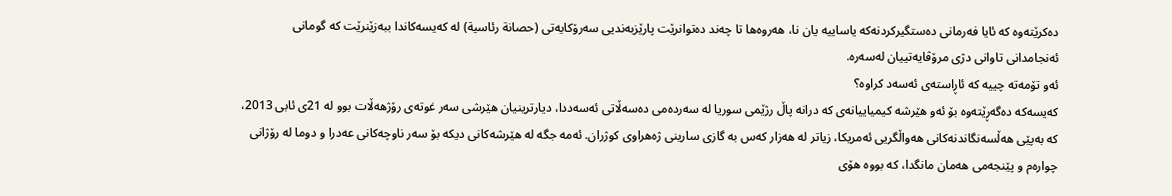دەکرێتەوە کە ئایا فەرمانی دەستگیرکردنەکە یاساییە یان نا، هەروەها تا چەند دەتوانرێت پارێزبەندیی سەرۆکایەتی (حصانة رئاسية) لە کەیسەکاندا ببەزێنرێت کە گومانی ئەنجامدانی تاوانی دژی مرۆڤایەتییان لەسەرە.
ئەو تۆمەتە چییە کە ئاڕاستەی ئەسەد کراوە؟
کەیسەکە دەگەڕێتەوە بۆ ئەو هێرشە کیمیاییانەی کە درانە پاڵ رژێمی سوریا لە سەردەمی دەسەڵاتی ئەسەددا، دیارترینیان هێرشی سەر غوتەی رۆژهەڵات بوو لە 21ی ئابی 2013، کە بەپێی هەڵسەنگاندنەکانی هەواڵگریی ئەمریکا، زیاتر لە هەزار کەس بە گازی سارینی ژەهراوی کوژران. ئەمە جگە لە هێرشەکانی دیکە بۆ سەر ناوچەکانی عەدرا و دوما لە رۆژانی چوارەم و پێنجەمی هەمان مانگدا، کە بووە هۆی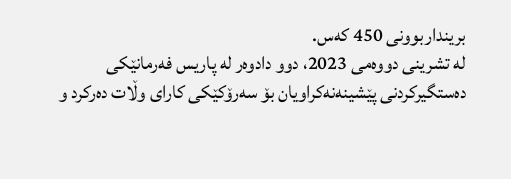برینداربوونی 450 کەس.
لە تشرینی دووەمی 2023، دوو دادوەر لە پاریس فەرمانێکی دەستگیرکردنی پێشینەنەکراویان بۆ سەرۆکێکی کارای وڵات دەرکرد و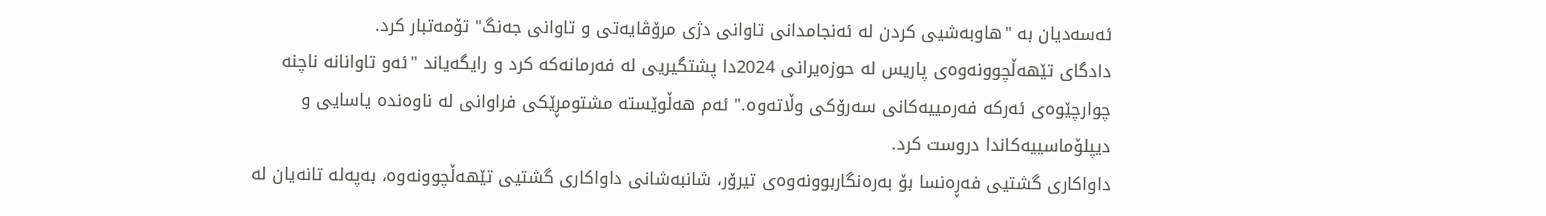ئەسەدیان بە "هاوبەشیی کردن لە ئەنجامدانی تاوانی دژی مرۆڤایەتی و تاوانی جەنگ" تۆمەتبار کرد.
دادگای تێهەڵچوونەوەی پاریس لە حوزەیرانی 2024دا پشتگیریی لە فەرمانەکە کرد و رایگەیاند "ئەو تاوانانە ناچنە چوارچێوەی ئەرکە فەرمییەکانی سەرۆکی وڵاتەوە." ئەم هەڵوێستە مشتومڕێکی فراوانی لە ناوەندە یاسایی و دیپلۆماسییەکاندا دروست کرد.
داواکاری گشتیی فەڕەنسا بۆ بەرەنگاربوونەوەی تیرۆر، شانبەشانی داواکاری گشتیی تێهەڵچوونەوە، بەپەلە تانەیان لە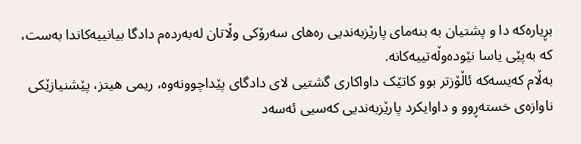بڕیارەکە دا و پشتیان بە بنەمای پارێزبەندیی رەهای سەرۆکی وڵاتان لەبەردەم دادگا بیانییەکاندا بەست، کە بەپێی یاسا نێودەوڵەتییەکانە.
بەڵام کەیسەکە ئاڵۆزتر بوو کاتێک داواکاری گشتیی لای دادگای پێداچوونەوە، ریمی هیتز، پێشنیازێکی ناوازەی خستەڕوو و داوایکرد پارێزبەندیی کەسیی ئەسەد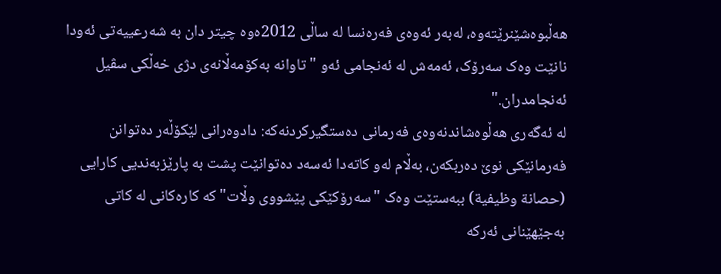هەڵبوەشێنرێتەوە، لەبەر ئەوەی فەرەنسا لە ساڵی 2012ەوە چیتر دان بە شەرعییەتی ئەودا نانێت وەک سەرۆک، ئەمەش لە ئەنجامی ئەو "تاوانە بەکۆمەڵانەی دژی خەڵکی سڤیل ئەنجامدران."
لە ئەگەری هەڵوەشاندنەوەی فەرمانی دەستگیرکردنەکە: دادوەرانی لێکۆڵەر دەتوانن فەرمانێکی نوێ دەربکەن، بەڵام لەو کاتەدا ئەسەد دەتوانێت پشت بە پارێزبەندیی کارایی (حصانة وظيفية) ببەستێت وەک "سەرۆکێکی پێشووی وڵات" کە کارەکانی لە کاتی بەجێهێنانی ئەرکە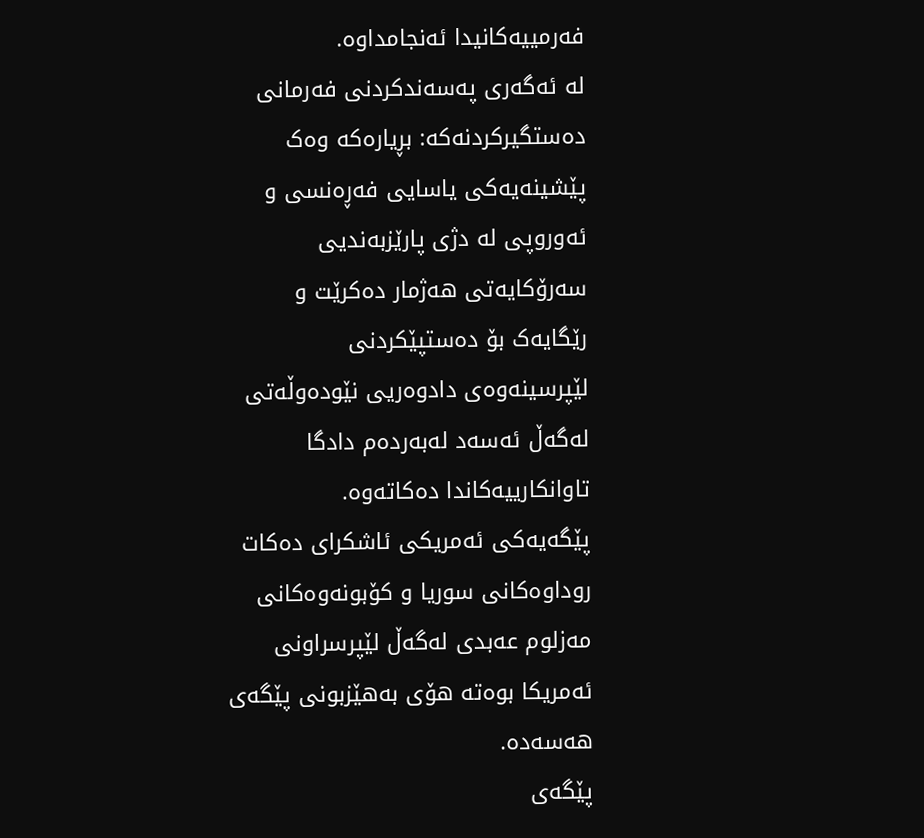فەرمییەکانیدا ئەنجامداوە.
لە ئەگەری پەسەندکردنی فەرمانی دەستگیرکردنەکە: بڕیارەکە وەک پێشینەیەکی یاسایی فەڕەنسی و ئەوروپی لە دژی پارێزبەندیی سەرۆکایەتی هەژمار دەکرێت و رێگایەک بۆ دەستپێکردنی لێپرسینەوەی دادوەریی نێودەوڵەتی لەگەڵ ئەسەد لەبەردەم دادگا تاوانکارییەکاندا دەکاتەوە.
پێگەیەكی ئەمریكی ئاشكرای دەكات روداوەكانی سوریا و كۆبونەوەكانی مەزلوم عەبدی لەگەڵ لێپرسراونی ئەمریكا بوەتە هۆی بەهێزبونی پێگەی هەسەدە.
پێگەی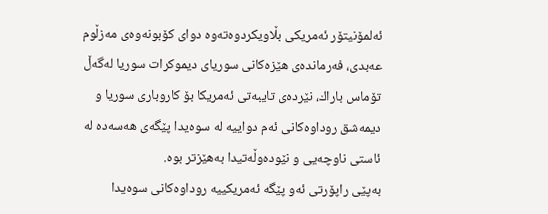ئەلمۆنیتۆر ئەمریكی بڵاویكردوەتەوە دوای كۆبونەوەی مەزڵوم عەبدی، فەرماندەی هێزەكانی سوریای دیموكرات سوریا لەگەڵ تۆماس باراك، نێردەی تایبەتی ئەمریكا بۆ كاروباری سوریا و دیمەشق روداوەكانی ئەم دواییە لە سوەیدا پێگەی هەسەدە لە ئاستی ناوچەیی و نێودەوڵەتیدا بەهێزتر بوە.
بەپێی راپۆرتی ئەو پێگە ئەمریكییە روداوەكانی سوەیدا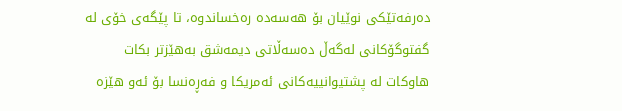دەرفەتێكی نوێیان بۆ هەسەدە رەخساندوە، تا پێگەی خۆی لە گفتوگۆكانی لەگەڵ دەسەڵاتی دیمەشق بەهێزتر بكات هاوكات لە پشتیوانییەكانی ئەمریكا و فەڕەنسا بۆ ئەو هێزە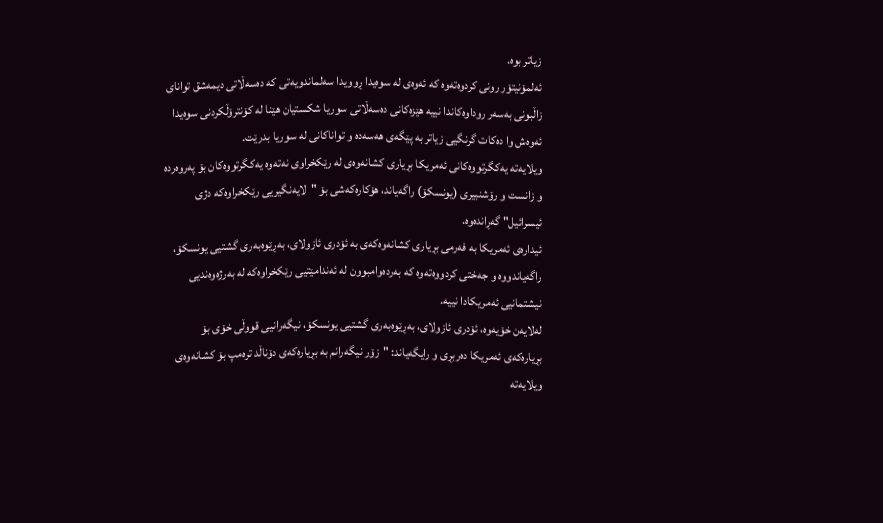زیاتر بوە.
ئەلمۆنیتۆر رونی كردوەتەوە كە ئەوەی لە سوەیدا ڕوویدا سەلماندویەتی كە دەسەڵاتی دیمەشق توانای زاڵبونی بەسەر روداوەكاندا نییە هێزەكانی دەسەڵاتی سوریا شكستیان هێنا لە كۆنترۆڵكردنی سوەیدا ئەوەش وا دەكات گرنگیی زیاتر بە پێگەی هەسەدە و تواناكانی لە سوریا بدرێت.
ویلایەتە یەکگرتووەکانی ئەمریکا بڕیاری کشانەوەی لە رێکخراوی نەتەوە یەکگرتووەکان بۆ پەروەردە و زانست و رۆشنبیری (یونسکۆ) راگەیاند، هۆکارەکەشی بۆ "لایەنگیریی رێکخراوەکە دژی ئیسرائیل" گەڕاندەوە.
ئیدارەی ئەمریکا بە فەرمی بڕیاری کشانەوەکەی بە ئۆدری ئازولای، بەڕێوەبەری گشتیی یونسکۆ، راگەیاندووە و جەختی کردووەتەوە کە بەردەوامبوون لە ئەندامێتیی رێکخراوەکە لە بەرژەوەندیی نیشتمانیی ئەمریکادا نییە.
لەلایەن خۆیەوە، ئۆدری ئازولای، بەڕێوەبەری گشتیی یونسکۆ، نیگەرانیی قووڵی خۆی بۆ بڕیارەکەی ئەمریکا دەربڕی و رایگەیاند: "زۆر نیگەرانم بە بڕیارەکەی دۆناڵد ترەمپ بۆ کشانەوەی ویلایەتە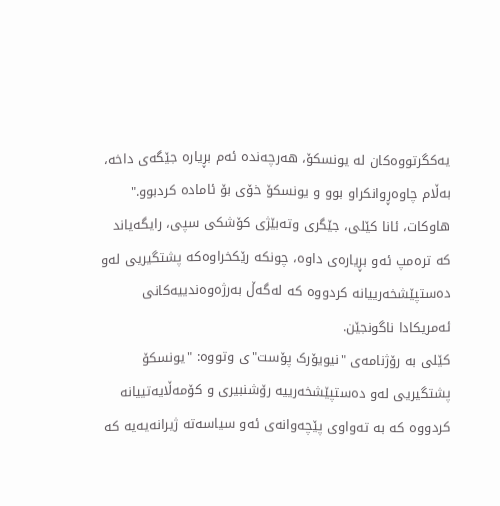یەکگرتووەکان لە یونسکۆ، هەرچەندە ئەم بڕیارە جێگەی داخە، بەڵام چاوەڕوانکراو بوو و یونسکۆ خۆی بۆ ئامادە کردبوو."
هاوکات، ئانا کێلی، جێگری وتەبێژی کۆشکی سپی، رایگەیاند کە ترەمپ ئەو بڕیارەی داوە، چونکە رێکخراوەکە پشتگیریی لەو دەستپێشخەرییانە کردووە کە لەگەڵ بەرژەوەندییەکانی ئەمریکادا ناگونجێن.
کێلی بە رۆژنامەی "نیویۆرک پۆست"ی وتووە: "یونسکۆ پشتگیریی لەو دەستپێشخەرییە رۆشنبیری و کۆمەڵایەتییانە کردووە کە بە تەواوی پێچەوانەی ئەو سیاسەتە ژیرانەیەیە کە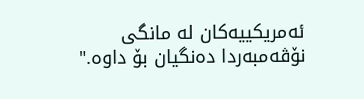ئەمریکییەکان لە مانگی نۆڤەمبەردا دەنگیان بۆ داوە."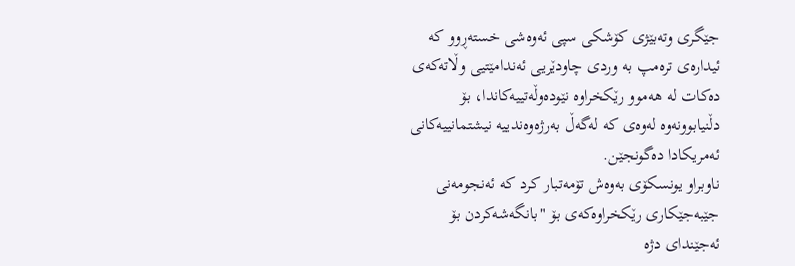جێگری وتەبێژی کۆشکی سپی ئەوەشی خستەڕوو کە ئیدارەی ترەمپ بە وردی چاودێریی ئەندامێتیی وڵاتەکەی دەکات لە هەموو رێکخراوە نێودەوڵەتییەکاندا، بۆ دڵنیابوونەوە لەوەی کە لەگەڵ بەرژەوەندییە نیشتمانییەکانی ئەمریکادا دەگونجێن.
ناوبراو یونسکۆی بەوەش تۆمەتبار کرد کە ئەنجومەنی جێبەجێکاری رێکخراوەکەی بۆ "بانگەشەکردن بۆ ئەجێندای دژە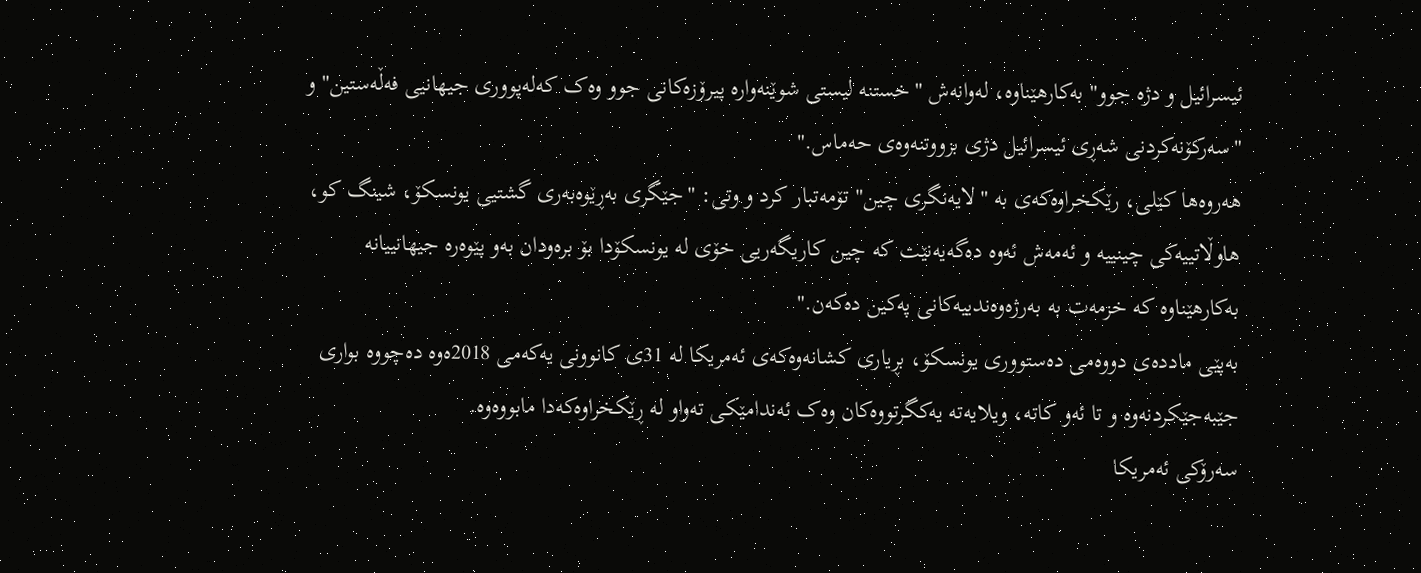ئیسرائیل و دژە جوو" بەکارهێناوە، لەوانەش "خستنە لیستی شوێنەوارە پیرۆزەکانی جوو وەک کەلەپووری جیهانیی فەڵەستین" و "سەرکۆنەکردنی شەڕی ئیسرائیل دژی بزووتنەوەی حەماس."
هەروەها کێلی، رێکخراوەکەی بە "لایەنگری چین" تۆمەتبار کرد و وتی: "جێگری بەڕێوەبەری گشتیی یونسکۆ، شینگ کو، هاوڵاتییەکی چینییە و ئەمەش ئەوە دەگەیەنێت کە چین کاریگەریی خۆی لە یونسکۆدا بۆ برەودان بەو پێوەرە جیهانییانە بەکارهێناوە کە خزمەت بە بەرژەوەندییەکانی پەکین دەکەن."
بەپێی ماددەی دووەمی دەستووری یونسکۆ، بڕیاری کشانەوەکەی ئەمریکا لە 31ی کانوونی یەکەمی 2018ەوە دەچووە بواری جێبەجێکردنەوە و تا ئەو کاتە، ویلایەتە یەکگرتووەکان وەک ئەندامێکی تەواو لە ڕێکخراوەکەدا مابووەوە.
سەرۆکی ئەمریکا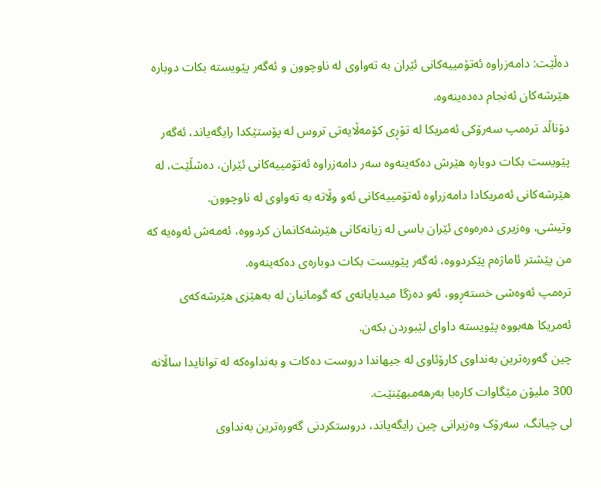دەڵێت: دامەزراوە ئەتۆمییەکانی ئێران بە تەواوی لە ناوچوون و ئەگەر پێویستە بکات دوبارە هێرشەکان ئەنجام دەدەینەوە.
دۆناڵد ترەمپ سەرۆکی ئەمریکا لە تۆڕی کۆمەڵایەتی تروس لە پۆستێکدا رایگەیاند، ئەگەر پێویست بکات دوبارە هێرش دەکەینەوە سەر دامەزراوە ئەتۆمییەکانی ئێران، دەشڵێت، لە هێرشەکانی ئەمریکادا دامەزراوە ئەتۆمییەکانی ئەو وڵاتە بە تەواوی لە ناوچوون.
وتیشی، وەزیری دەرەوەی ئێران باسی لە زیانەکانی هێرشەکانمان کردووە، ئەمەش ئەوەیە کە من پێشتر ئاماژەم پێکردووە، ئەگەر پێویست بکات دوبارەی دەکەینەوە.
ترەمپ ئەوەشی خستەڕوو، ئەو دەزگا میدیایانەی کە گومانیان لە بەهێزی هێرشەکەی ئەمریکا هەبووە پێویستە داوای لێبوردن بکەن.
چین گەورەترین بەنداوی کارۆئاوی لە جیهاندا دروست دەکات و بەنداوەکە لە توانایدا ساڵانە 300 ملیۆن مێگاوات کارەبا بەرهەمبهێنێت.
لی چیانگ، سەرۆک وەزیرانی چین رایگەیاند، دروستکردنی گەورەترین بەنداوی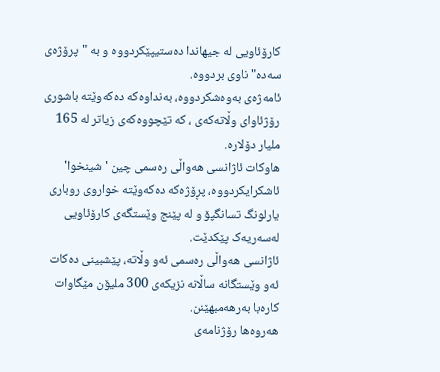کارۆئاویی لە جیهاندا دەستیپێکردووە و بە "پرۆژەی سەدە" ناوی بردووە.
ئامەژەی بەوەشکردووە، بەنداوەکە دەکەوێتە باشوری رۆژئاوای وڵاتەکەی ، کە تێچووەکەی زیاتر لە 165 ملیار دۆلارە.
هاوکات ئاژانسی هەواڵی رەسمی چین 'شینخوا' ئاشکرایکردووە، پڕۆژەکە دەکەوێتە خواروی روباری یارلونگ تسانگپۆ و لە پێنج وێستگەی کارۆئاویی لەسەریەک پێکدێت.
ئاژانسی هەواڵی رەسمی ئەو وڵاتە، پێشبینی دەکات ئەو وێستگانە ساڵانە نزیکەی 300 ملیۆن مێگاوات کارەبا بەرهەمبهێنن.
هەروەها رۆژنامەی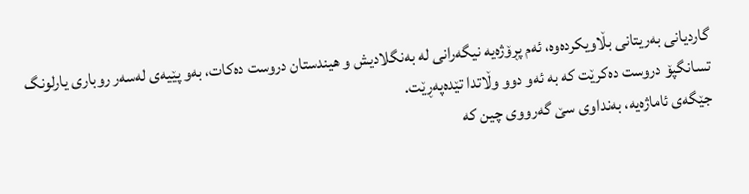گاردیانی بەریتانی بڵاویکردەوە، ئەم پڕۆژەیە نیگەرانی لە بەنگلادیش و هیندستان دروست دەکات، بەو پێیەی لەسەر روباری یارلونگ تسانگپۆ دروست دەکرێت کە بە ئەو دوو وڵاتدا تێدەپەڕێت.
جێگەی ئاماژەیە، بەنداوی سێ گەرووی چین کە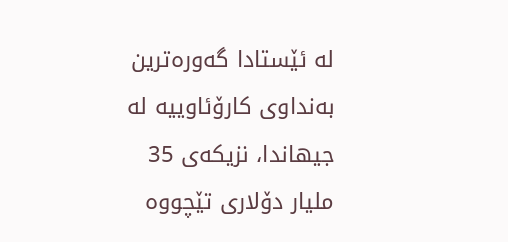لە ئێستادا گەورەترین بەنداوی کارۆئاوییە لە جیهاندا، نزیکەی 35 ملیار دۆلاری تێچووە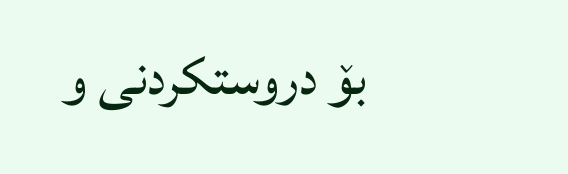بۆ دروستکردنی و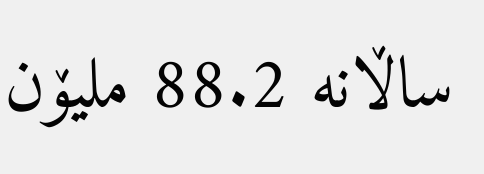ساڵانە 88.2 ملیۆن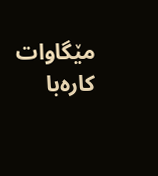مێگاوات کارەبا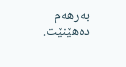بەرهەم دەهێنێت.